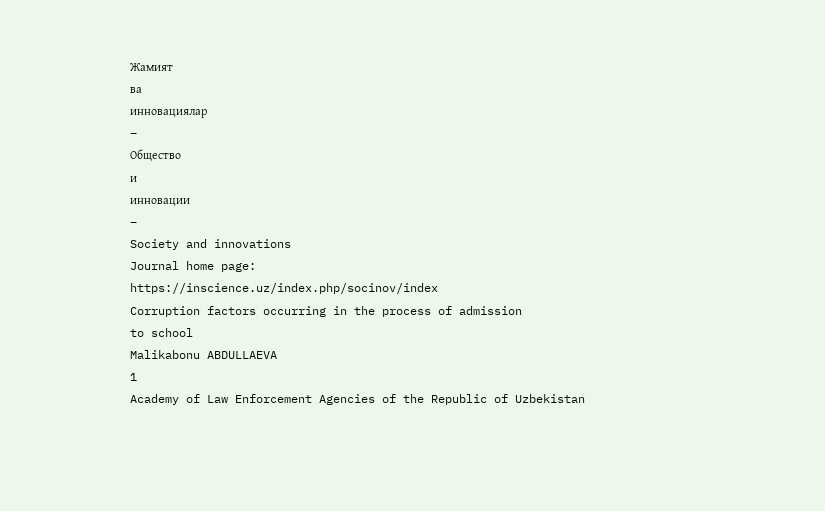Жамият
ва
инновациялар
–
Общество
и
инновации
–
Society and innovations
Journal home page:
https://inscience.uz/index.php/socinov/index
Corruption factors occurring in the process of admission
to school
Malikabonu ABDULLAEVA
1
Academy of Law Enforcement Agencies of the Republic of Uzbekistan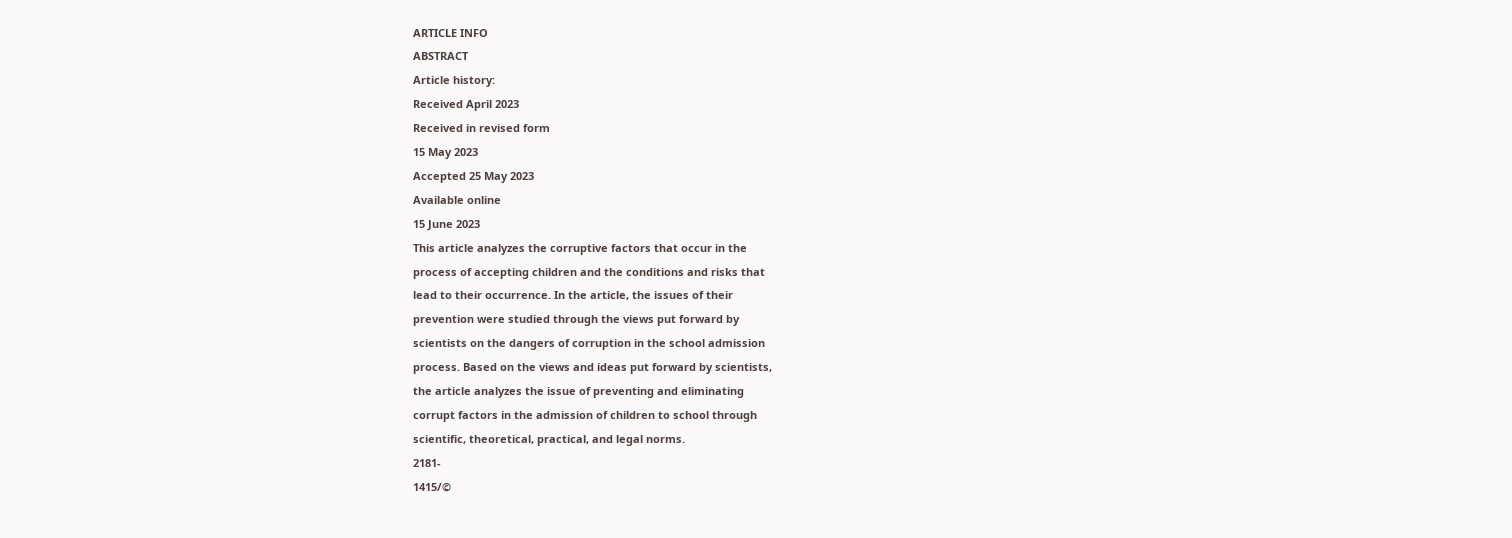ARTICLE INFO
ABSTRACT
Article history:
Received April 2023
Received in revised form
15 May 2023
Accepted 25 May 2023
Available online
15 June 2023
This article analyzes the corruptive factors that occur in the
process of accepting children and the conditions and risks that
lead to their occurrence. In the article, the issues of their
prevention were studied through the views put forward by
scientists on the dangers of corruption in the school admission
process. Based on the views and ideas put forward by scientists,
the article analyzes the issue of preventing and eliminating
corrupt factors in the admission of children to school through
scientific, theoretical, practical, and legal norms.
2181-
1415/©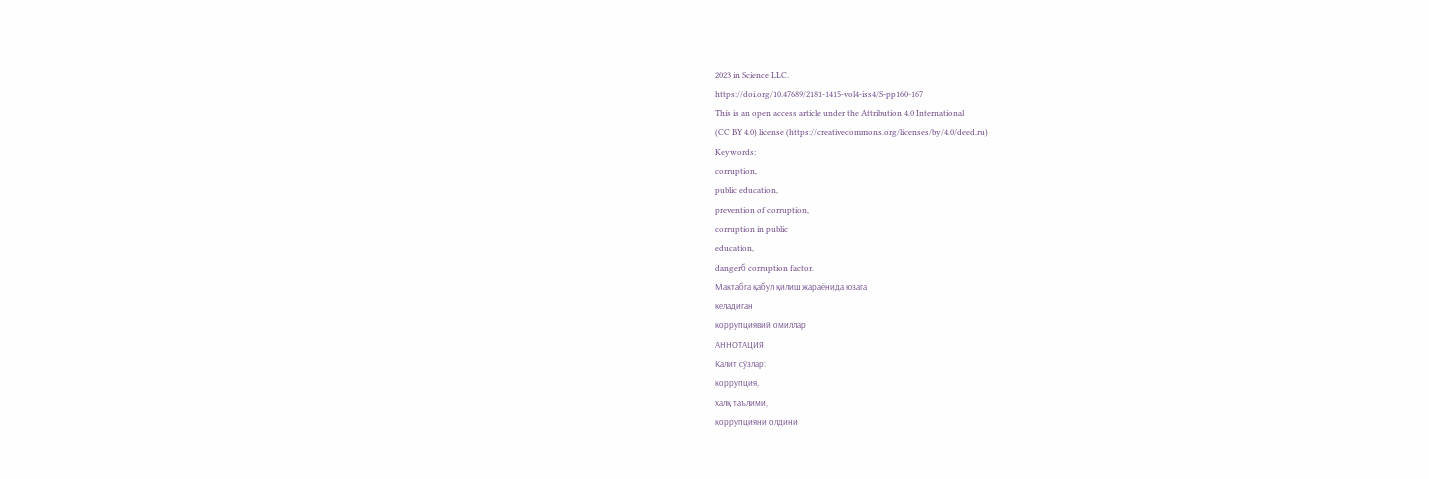2023 in Science LLC.
https://doi.org/10.47689/2181-1415-vol4-iss4/S-pp160-167
This is an open access article under the Attribution 4.0 International
(CC BY 4.0) license (https://creativecommons.org/licenses/by/4.0/deed.ru)
Keywords:
corruption,
public education,
prevention of corruption,
corruption in public
education,
dangerб corruption factor.
Мактабга қабул қилиш жараёнида юзага
келадиган
коррупциявий омиллар
АННОТАЦИЯ
Калит сўзлар:
коррупция,
халқ таълими,
коррупцияни олдини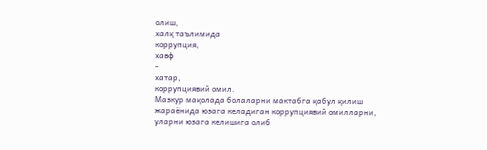олиш,
халқ таълимида
коррупция,
хавф
-
хатар,
коррупциявий омил.
Мазкур мақолада болаларни мактабга қабул қилиш
жараёнида юзага келадиган коррупциявий омилларни,
уларни юзага келишига олиб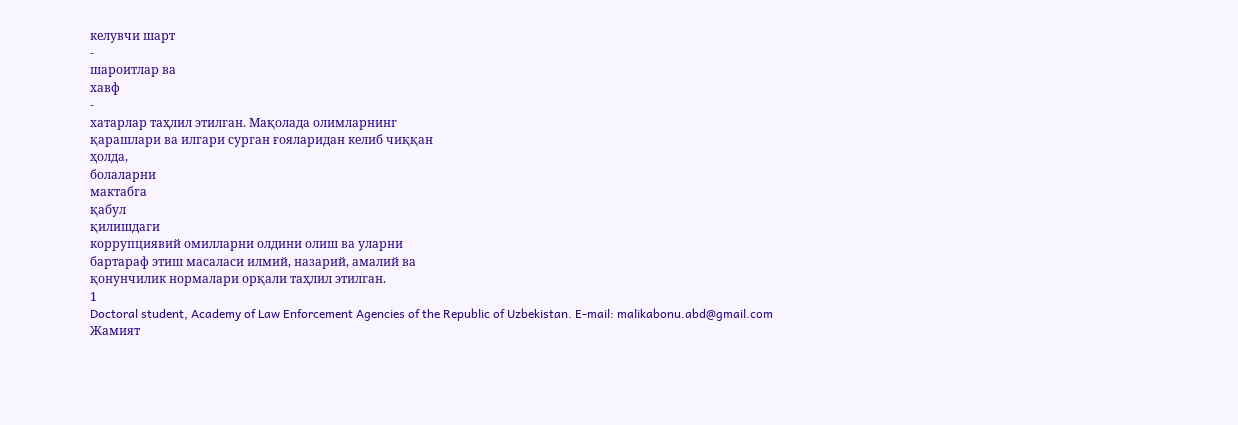келувчи шарт
-
шароитлар ва
хавф
-
хатарлар таҳлил этилган. Мақолада олимларнинг
қарашлари ва илгари сурган ғояларидан келиб чиққан
ҳолда,
болаларни
мактабга
қабул
қилишдаги
коррупциявий омилларни олдини олиш ва уларни
бартараф этиш масаласи илмий, назарий, амалий ва
қонунчилик нормалари орқали таҳлил этилган.
1
Doctoral student, Academy of Law Enforcement Agencies of the Republic of Uzbekistan. E-mail: malikabonu.abd@gmail.com
Жамият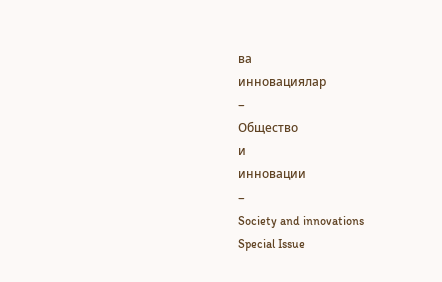ва
инновациялар
–
Общество
и
инновации
–
Society and innovations
Special Issue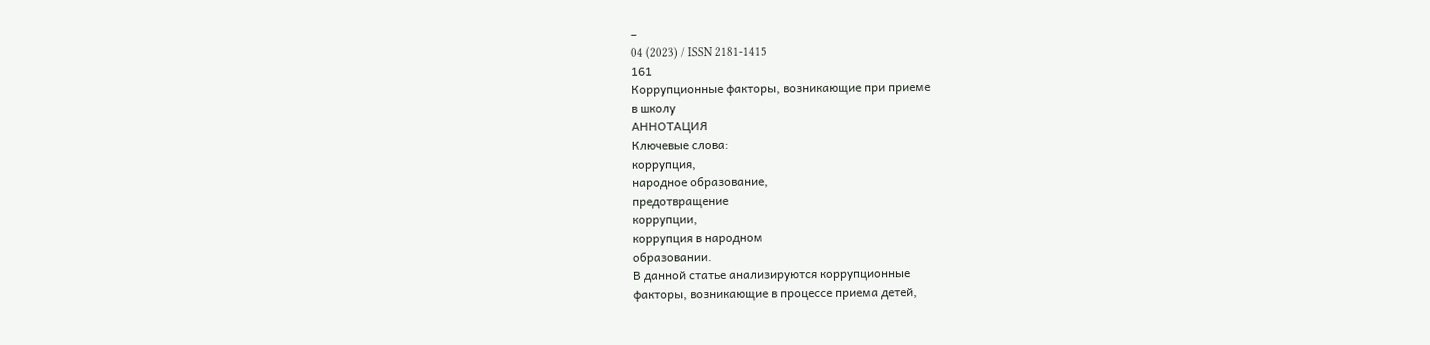–
04 (2023) / ISSN 2181-1415
161
Коррупционные факторы, возникающие при приеме
в школу
АННОТАЦИЯ
Ключевые слова:
коррупция,
народное образование,
предотвращение
коррупции,
коррупция в народном
образовании.
В данной статье анализируются коррупционные
факторы, возникающие в процессе приема детей,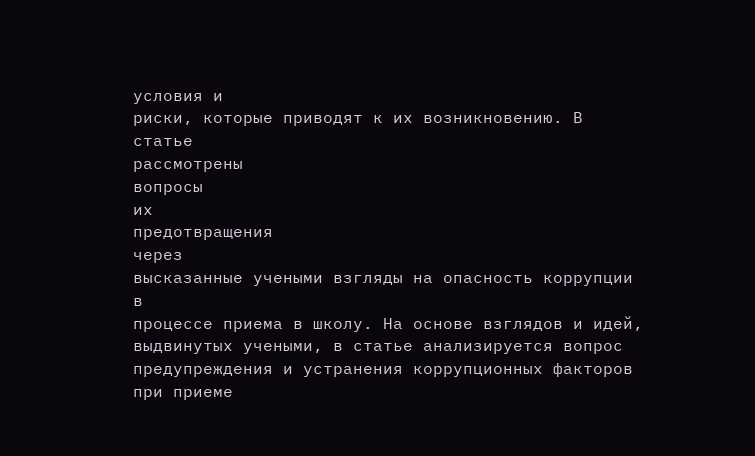условия и
риски, которые приводят к их возникновению. В статье
рассмотрены
вопросы
их
предотвращения
через
высказанные учеными взгляды на опасность коррупции в
процессе приема в школу. На основе взглядов и идей,
выдвинутых учеными, в статье анализируется вопрос
предупреждения и устранения коррупционных факторов
при приеме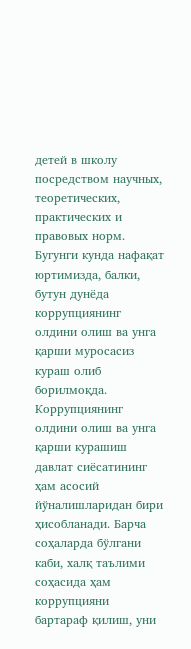детей в школу посредством научных,
теоретических, практических и правовых норм.
Бугунги кунда нафақат юртимизда, балки, бутун дунёда коррупциянинг
олдини олиш ва унга қарши муросасиз кураш олиб борилмоқда. Коррупциянинг
олдини олиш ва унга қарши курашиш давлат сиёсатининг ҳам асосий
йўналишларидан бири ҳисобланади. Барча соҳаларда бўлгани каби, халқ таълими
соҳасида ҳам коррупцияни бартараф қилиш, уни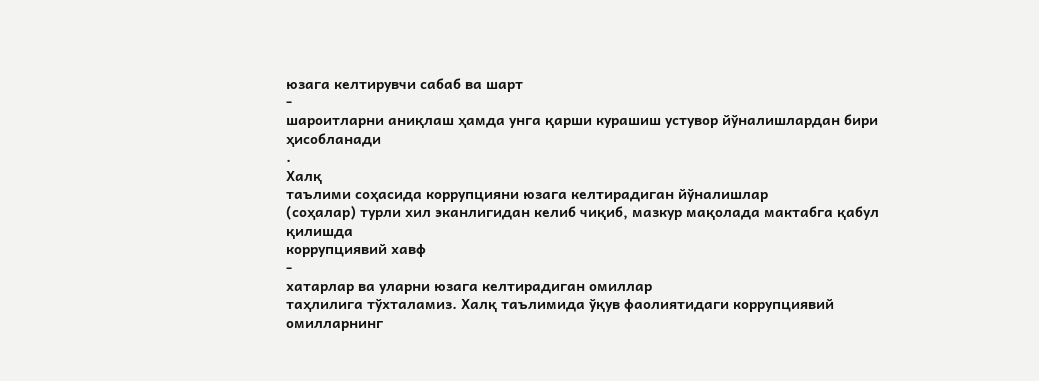юзага келтирувчи сабаб ва шарт
-
шароитларни аниқлаш ҳамда унга қарши курашиш устувор йўналишлардан бири
ҳисобланади
.
Халқ
таълими соҳасида коррупцияни юзага келтирадиган йўналишлар
(соҳалар) турли хил эканлигидан келиб чиқиб, мазкур мақолада мактабга қабул
қилишда
коррупциявий хавф
-
хатарлар ва уларни юзага келтирадиган омиллар
таҳлилига тўхталамиз. Халқ таълимида ўқув фаолиятидаги коррупциявий
омилларнинг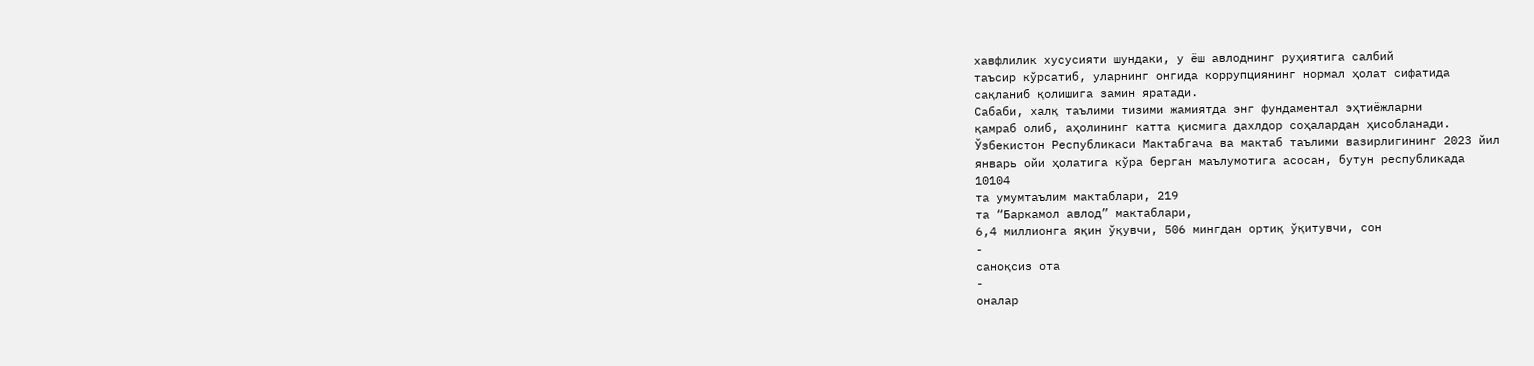хавфлилик хусусияти шундаки, у ёш авлоднинг руҳиятига салбий
таъсир кўрсатиб, уларнинг онгида коррупциянинг нормал ҳолат сифатида
сақланиб қолишига замин яратади.
Сабаби, халқ таълими тизими жамиятда энг фундаментал эҳтиёжларни
қамраб олиб, аҳолининг катта қисмига дахлдор соҳалардан ҳисобланади.
Ўзбекистон Республикаси Мактабгача ва мактаб таълими вазирлигининг 2023 йил
январь ойи ҳолатига кўра берган маълумотига асосан, бутун республикада
10104
та умумтаълим мактаблари, 219
та “Баркамол авлод” мактаблари,
6,4 миллионга яқин ўқувчи, 506 мингдан ортиқ ўқитувчи, сон
-
саноқсиз ота
-
оналар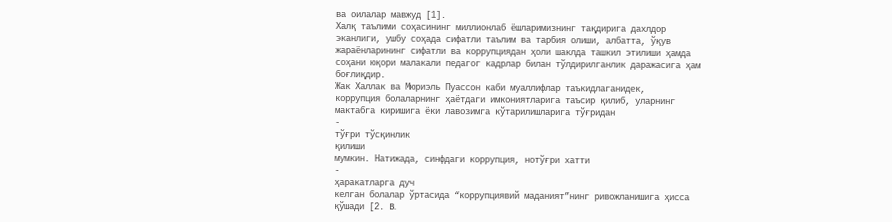ва оилалар мавжуд [1].
Халқ таълими соҳасининг миллионлаб ёшларимизнинг тақдирига дахлдор
эканлиги, ушбу соҳада сифатли таълим ва тарбия олиши, албатта, ўқув
жараёнларининг сифатли ва коррупциядан ҳоли шаклда ташкил этилиши ҳамда
соҳани юқори малакали педагог кадрлар билан тўлдирилганлик даражасига ҳам
боғлиқдир.
Жак Халлак ва Мюриэль Пуассон каби муаллифлар таъкидлаганидек,
коррупция болаларнинг ҳаётдаги имкониятларига таъсир қилиб, уларнинг
мактабга киришига ёки лавозимга кўтарилишларига тўғридан
-
тўғри тўсқинлик
қилиши
мумкин. Натижада, синфдаги коррупция, нотўғри хатти
-
ҳаракатларга дуч
келган болалар ўртасида “коррупциявий маданият”нинг ривожланишига ҳисса
қўшади [2. B.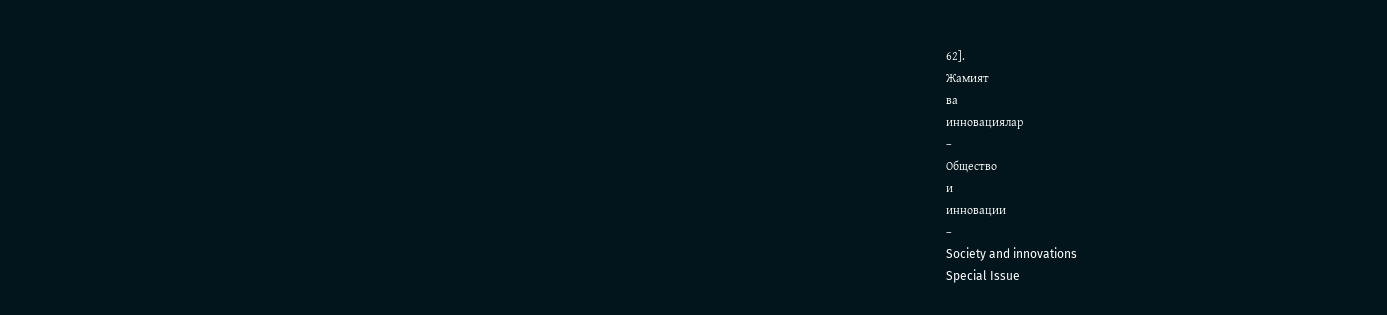62].
Жамият
ва
инновациялар
–
Общество
и
инновации
–
Society and innovations
Special Issue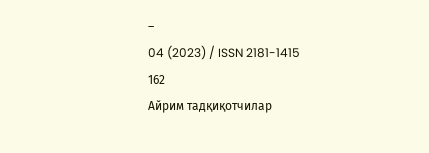–
04 (2023) / ISSN 2181-1415
162
Айрим тадқиқотчилар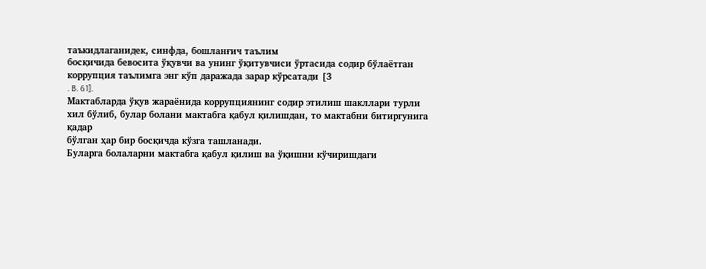таъкидлаганидек, синфда, бошланғич таълим
босқичида бевосита ўқувчи ва унинг ўқитувчиси ўртасида содир бўлаётган
коррупция таълимга энг кўп даражада зарар кўрсатади [3
. B. 61].
Мактабларда ўқув жараёнида коррупциянинг содир этилиш шакллари турли
хил бўлиб, булар болани мактабга қабул қилишдан, то мактабни битиргунига
қадар
бўлган ҳар бир босқичда кўзга ташланади.
Буларга болаларни мактабга қабул қилиш ва ўқишни кўчиришдаги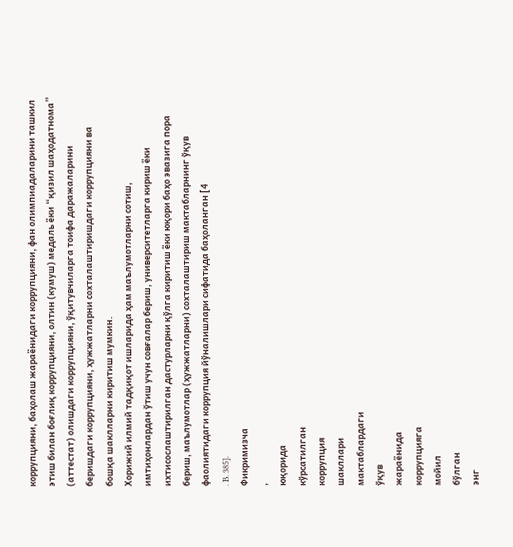коррупцияни, баҳолаш жараёнидаги коррупцияни, фан олимпиадаларини ташкил
этиш билан боғлиқ коррупцияни, олтин (кумуш) медаль ёки “қизил шаҳодатнома”
(аттестат) олишдаги коррупцияни, ўқитувчиларга тоифа даражаларини
беришдаги коррупцияни, ҳужжатларни сохталаштиришдаги коррупцияни ва
бошқа шаклларни киритиш мумкин.
Хорижий илмий тадқиқот ишларида ҳам маълумотларни сотиш,
имтиҳонлардан ўтиш учун совғалар бериш, университетларга кириш ёки
ихтисослаштирилган дастурларни қўлга киритиш ёки юқори баҳо эвазига пора
бериш, маълумотлар (ҳужжатларни) сохталаштириш мактабларнинг ўқув
фаолиятидаги коррупция йўналишлари сифатида баҳоланган [4
. B. 385].
Фикримизча
,
юқорида
кўрсатилган
коррупция
шакллари
мактаблардаги
ўқув
жараёнида
коррупцияга
мойил
бўлган
энг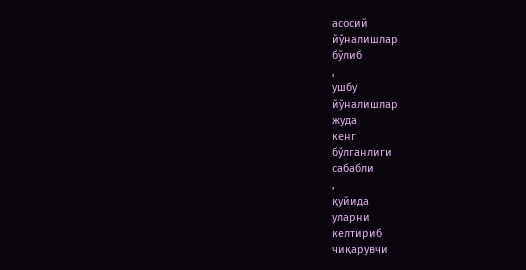асосий
йўналишлар
бўлиб
,
ушбу
йўналишлар
жуда
кенг
бўлганлиги
сабабли
,
қуйида
уларни
келтириб
чиқарувчи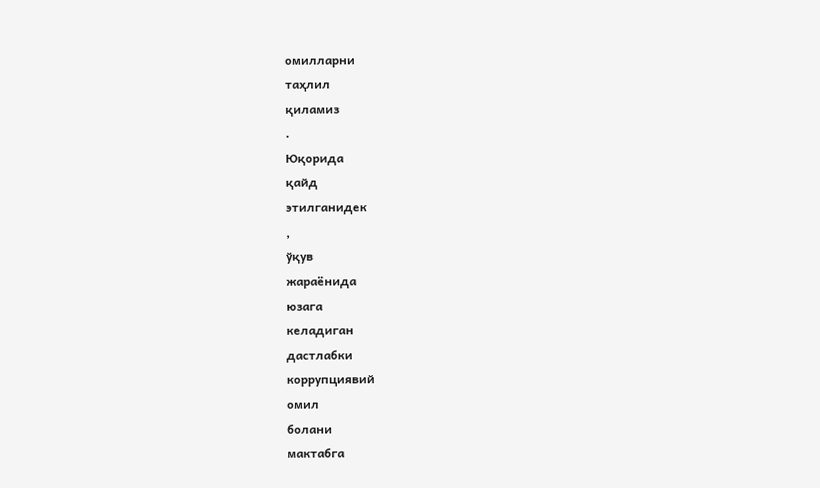омилларни
таҳлил
қиламиз
.
Юқорида
қайд
этилганидек
,
ўқув
жараёнида
юзага
келадиган
дастлабки
коррупциявий
омил
болани
мактабга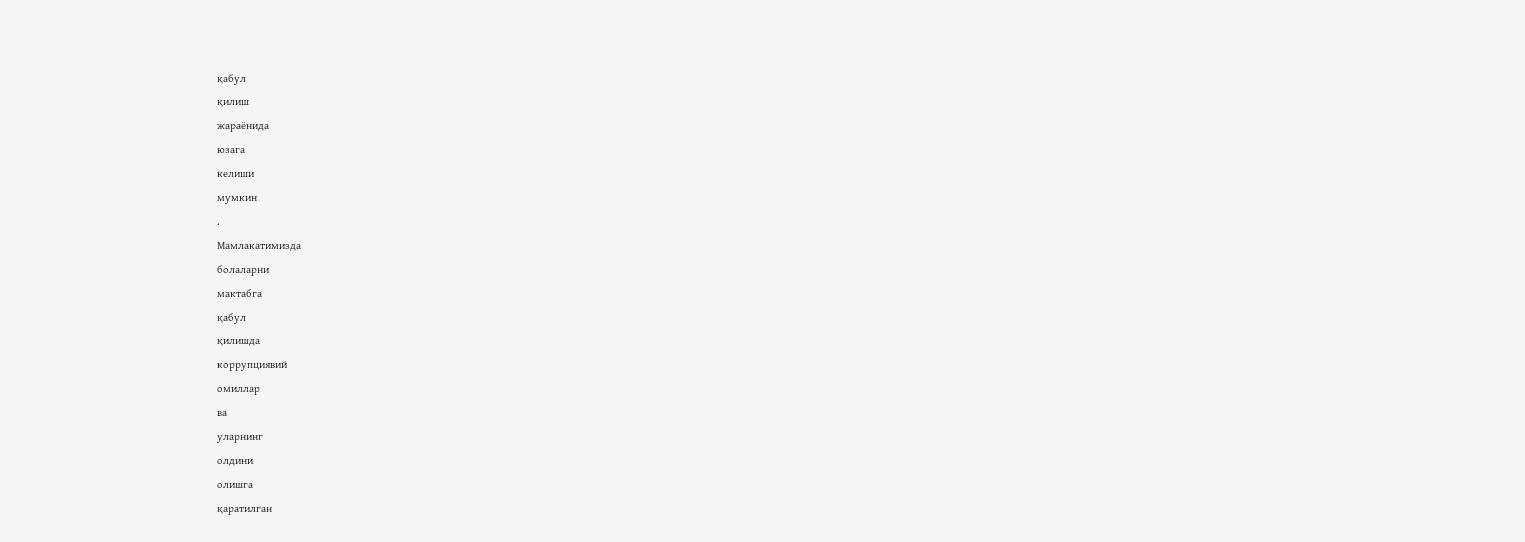қабул
қилиш
жараёнида
юзага
келиши
мумкин
.
Мамлакатимизда
болаларни
мактабга
қабул
қилишда
коррупциявий
омиллар
ва
уларнинг
олдини
олишга
қаратилган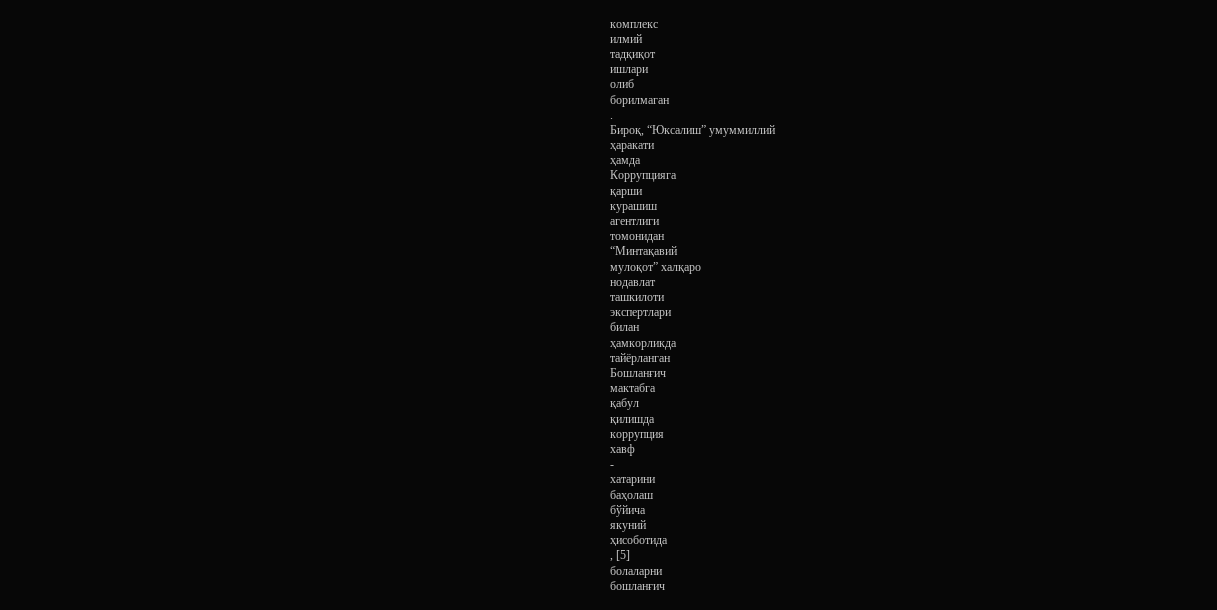комплекс
илмий
тадқиқот
ишлари
олиб
борилмаган
.
Бироқ, “Юксалиш” умуммиллий
ҳаракати
ҳамда
Коррупцияга
қарши
курашиш
агентлиги
томонидан
“Минтақавий
мулоқот” халқаро
нодавлат
ташкилоти
экспертлари
билан
ҳамкорликда
тайёрланган
Бошланғич
мактабга
қабул
қилишда
коррупция
хавф
-
хатарини
баҳолаш
бўйича
якуний
ҳисоботида
, [5]
болаларни
бошланғич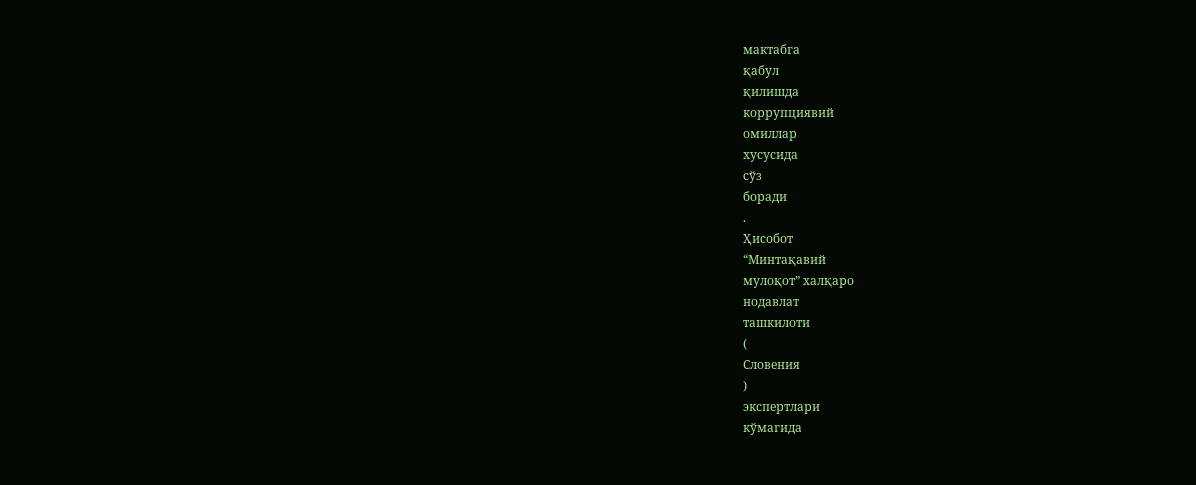мактабга
қабул
қилишда
коррупциявий
омиллар
хусусида
сўз
боради
.
Ҳисобот
“Минтақавий
мулоқот” халқаро
нодавлат
ташкилоти
(
Словения
)
экспертлари
кўмагида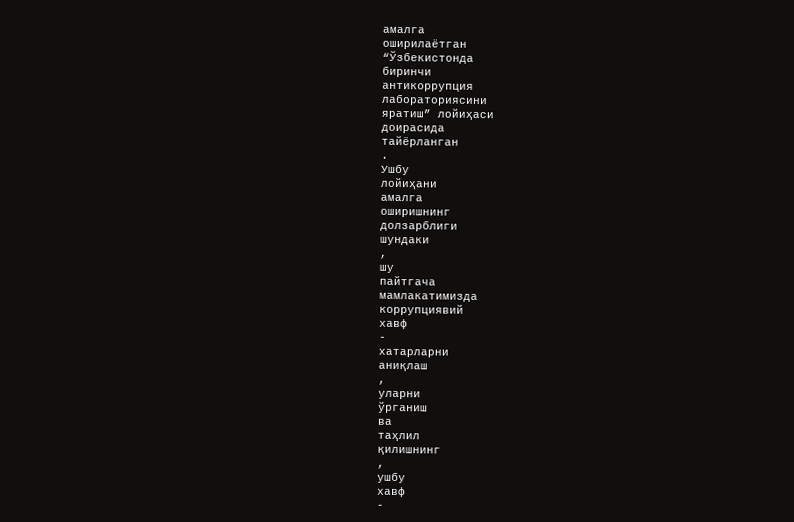амалга
оширилаётган
“Ўзбекистонда
биринчи
антикоррупция
лабораториясини
яратиш” лойиҳаси
доирасида
тайёрланган
.
Ушбу
лойиҳани
амалга
оширишнинг
долзарблиги
шундаки
,
шу
пайтгача
мамлакатимизда
коррупциявий
хавф
-
хатарларни
аниқлаш
,
уларни
ўрганиш
ва
таҳлил
қилишнинг
,
ушбу
хавф
-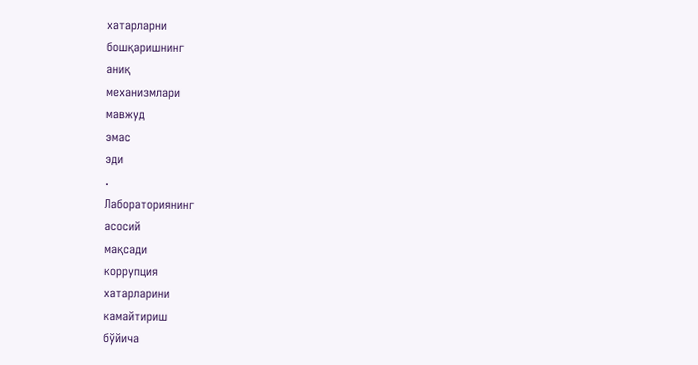хатарларни
бошқаришнинг
аниқ
механизмлари
мавжуд
эмас
эди
.
Лабораториянинг
асосий
мақсади
коррупция
хатарларини
камайтириш
бўйича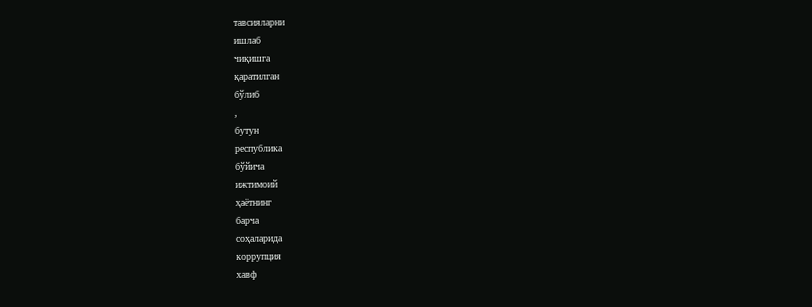тавсияларни
ишлаб
чиқишга
қаратилган
бўлиб
,
бутун
республика
бўйича
ижтимоий
ҳаётнинг
барча
соҳаларида
коррупция
хавф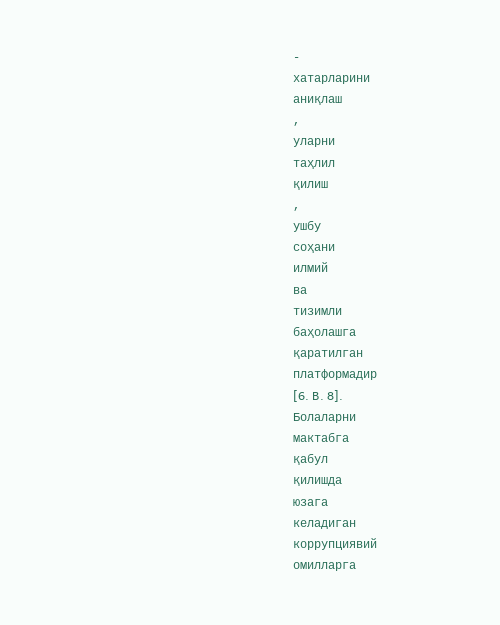-
хатарларини
аниқлаш
,
уларни
таҳлил
қилиш
,
ушбу
соҳани
илмий
ва
тизимли
баҳолашга
қаратилган
платформадир
[6. B. 8].
Болаларни
мактабга
қабул
қилишда
юзага
келадиган
коррупциявий
омилларга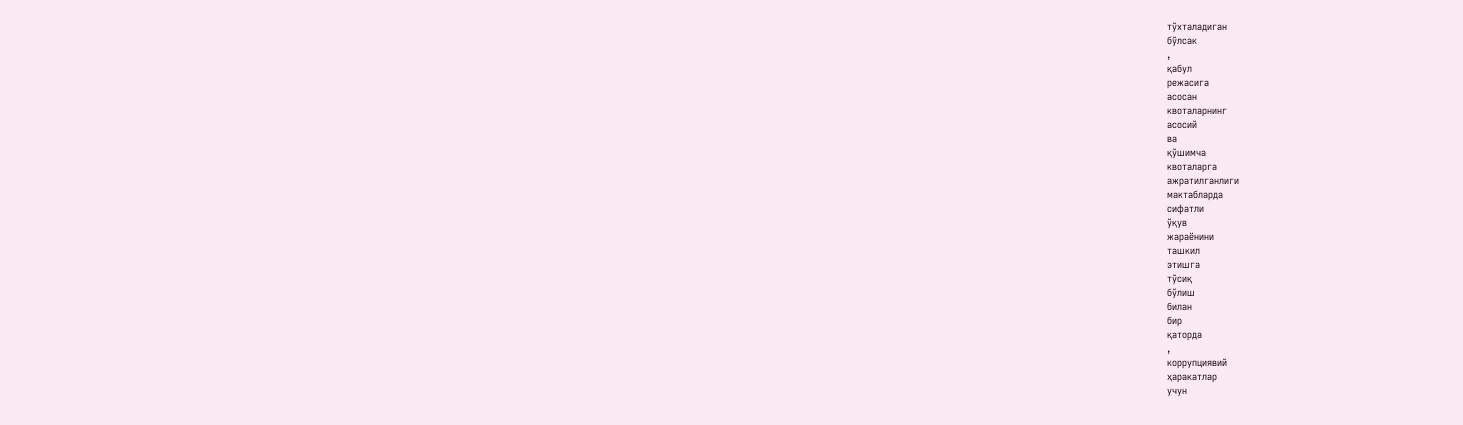тўхталадиган
бўлсак
,
қабул
режасига
асосан
квоталарнинг
асосий
ва
қўшимча
квоталарга
ажратилганлиги
мактабларда
сифатли
ўқув
жараёнини
ташкил
этишга
тўсиқ
бўлиш
билан
бир
қаторда
,
коррупциявий
ҳаракатлар
учун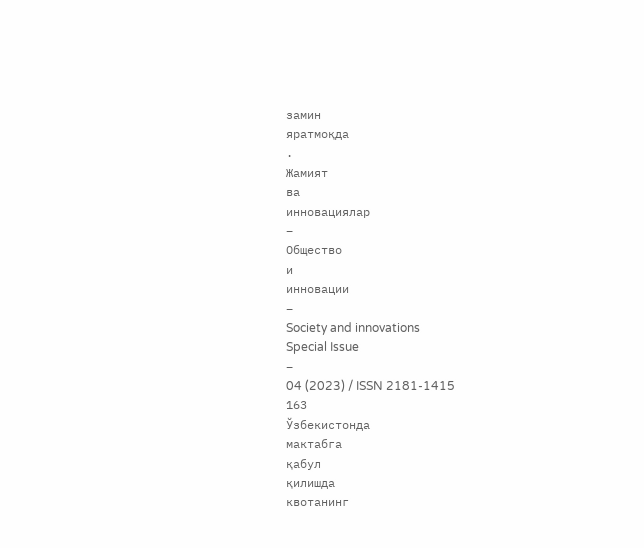замин
яратмоқда
.
Жамият
ва
инновациялар
–
Общество
и
инновации
–
Society and innovations
Special Issue
–
04 (2023) / ISSN 2181-1415
163
Ўзбекистонда
мактабга
қабул
қилишда
квотанинг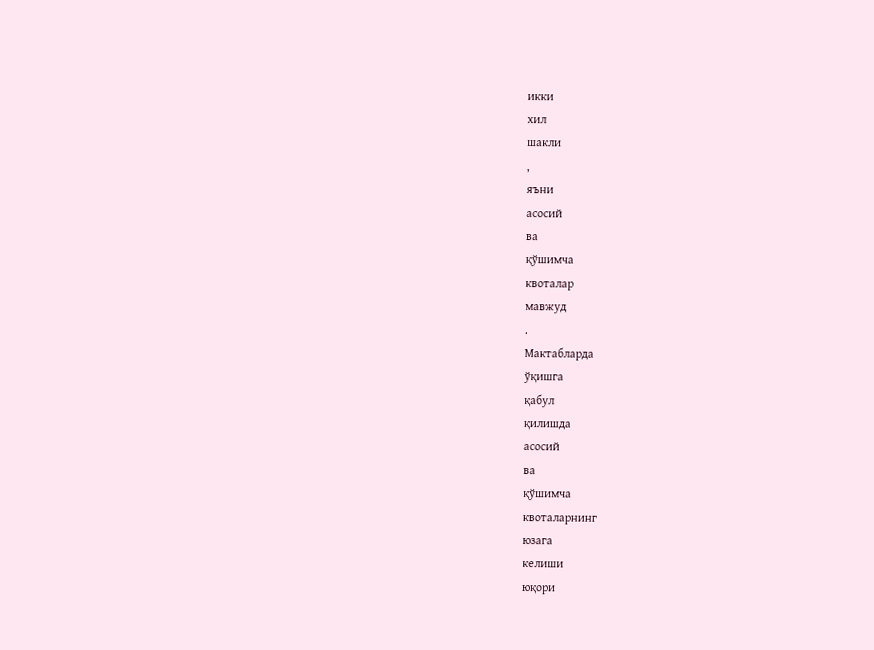икки
хил
шакли
,
яъни
асосий
ва
қўшимча
квоталар
мавжуд
.
Мактабларда
ўқишга
қабул
қилишда
асосий
ва
қўшимча
квоталарнинг
юзага
келиши
юқори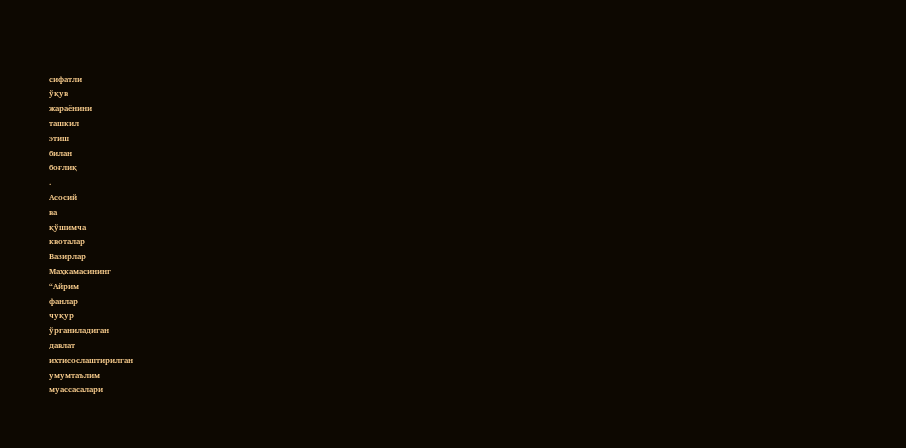сифатли
ўқув
жараёнини
ташкил
этиш
билан
боғлиқ
.
Асосий
ва
қўшимча
квоталар
Вазирлар
Маҳкамасининг
“Айрим
фанлар
чуқур
ўрганиладиган
давлат
ихтисослаштирилган
умумтаълим
муассасалари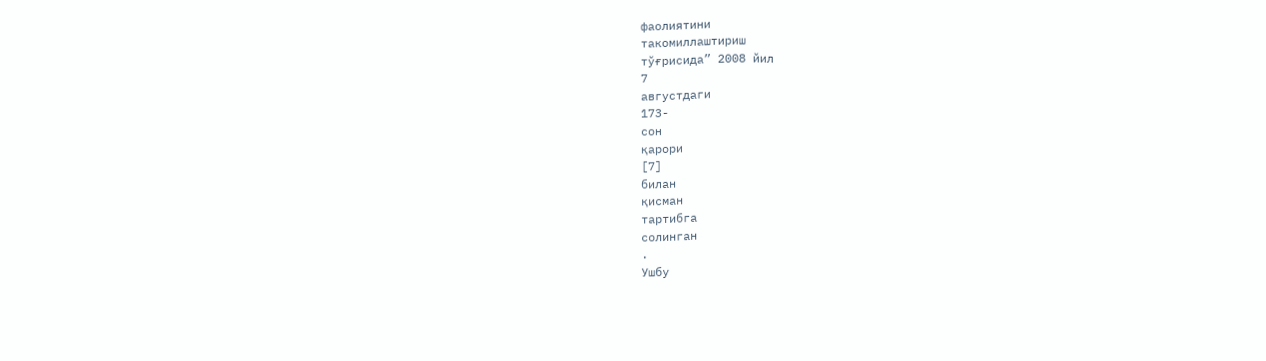фаолиятини
такомиллаштириш
тўғрисида” 2008 йил
7
августдаги
173-
сон
қарори
[7]
билан
қисман
тартибга
солинган
.
Ушбу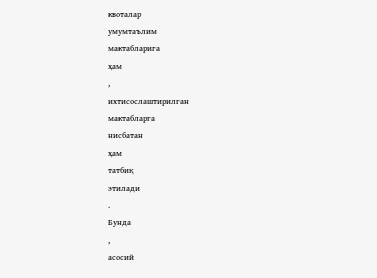квоталар
умумтаълим
мактабларига
ҳам
,
ихтисослаштирилган
мактабларга
нисбатан
ҳам
татбиқ
этилади
.
Бунда
,
асосий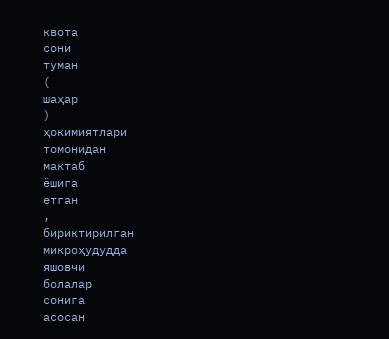квота
сони
туман
(
шаҳар
)
ҳокимиятлари
томонидан
мактаб
ёшига
етган
,
бириктирилган
микроҳудудда
яшовчи
болалар
сонига
асосан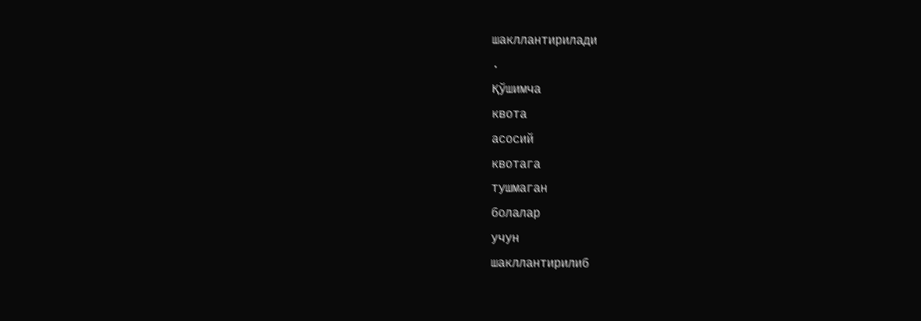шакллантирилади
.
Қўшимча
квота
асосий
квотага
тушмаган
болалар
учун
шакллантирилиб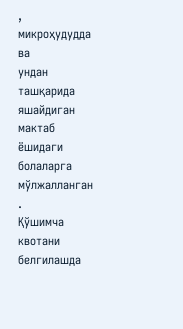,
микроҳудудда
ва
ундан
ташқарида
яшайдиган
мактаб
ёшидаги
болаларга
мўлжалланган
.
Қўшимча
квотани
белгилашда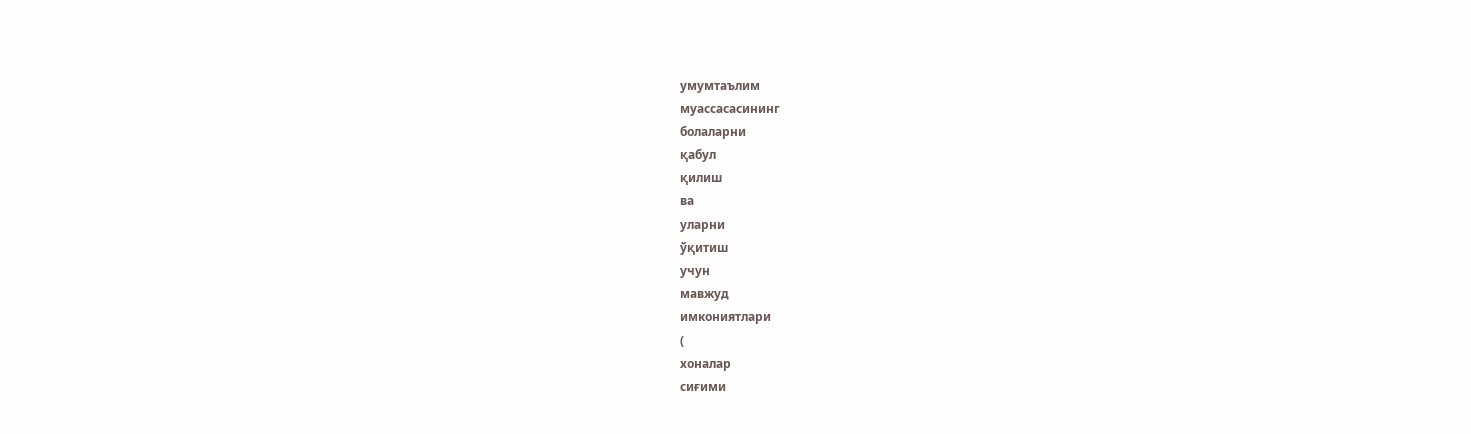умумтаълим
муассасасининг
болаларни
қабул
қилиш
ва
уларни
ўқитиш
учун
мавжуд
имкониятлари
(
хоналар
сиғими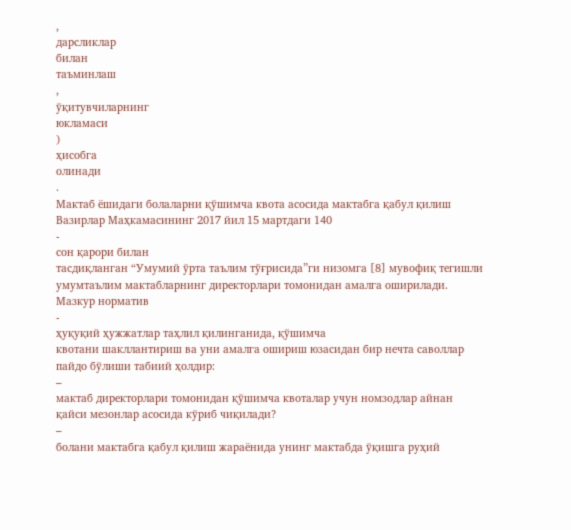,
дарсликлар
билан
таъминлаш
,
ўқитувчиларнинг
юкламаси
)
ҳисобга
олинади
.
Мактаб ёшидаги болаларни қўшимча квота асосида мактабга қабул қилиш
Вазирлар Маҳкамасининг 2017 йил 15 мартдаги 140
-
сон қарори билан
тасдиқланган “Умумий ўрта таълим тўғрисида”ги низомга [8] мувофиқ тегишли
умумтаълим мактабларнинг директорлари томонидан амалга оширилади.
Мазкур норматив
-
ҳуқуқий ҳужжатлар таҳлил қилинганида, қўшимча
квотани шакллантириш ва уни амалга ошириш юзасидан бир нечта саволлар
пайдо бўлиши табиий ҳолдир:
–
мактаб директорлари томонидан қўшимча квоталар учун номзодлар айнан
қайси мезонлар асосида кўриб чиқилади?
–
болани мактабга қабул қилиш жараёнида унинг мактабда ўқишга руҳий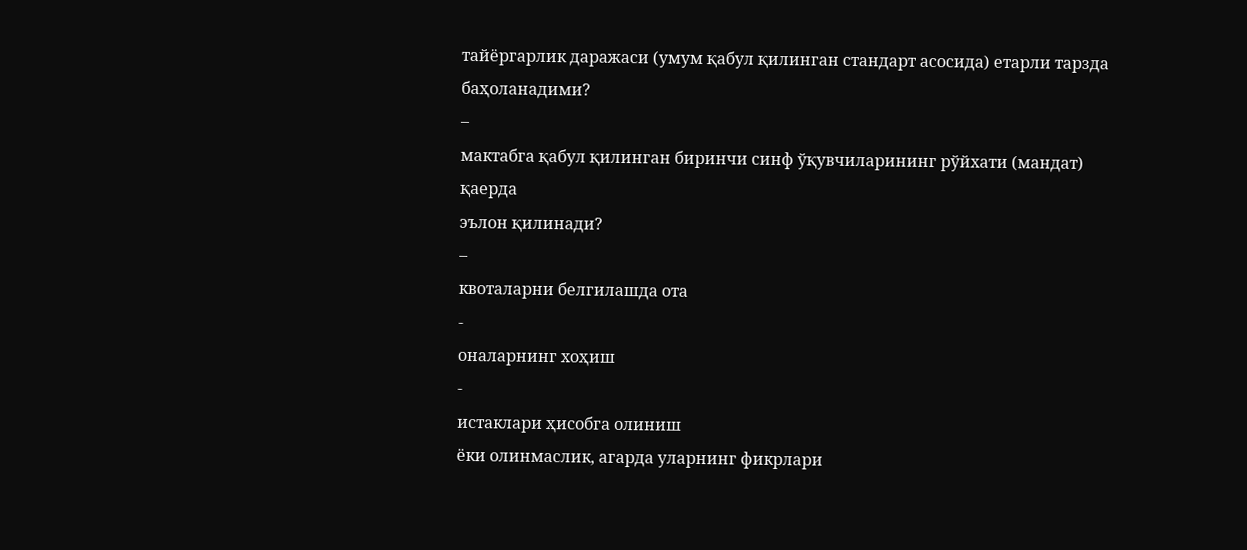тайёргарлик даражаси (умум қабул қилинган стандарт асосида) етарли тарзда
баҳоланадими?
–
мактабга қабул қилинган биринчи синф ўқувчиларининг рўйхати (мандат)
қаерда
эълон қилинади?
–
квоталарни белгилашда ота
-
оналарнинг хоҳиш
-
истаклари ҳисобга олиниш
ёки олинмаслик, агарда уларнинг фикрлари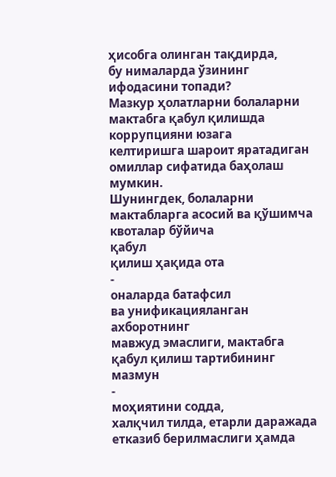ҳисобга олинган тақдирда,
бу нималарда ўзининг ифодасини топади?
Мазкур ҳолатларни болаларни мактабга қабул қилишда коррупцияни юзага
келтиришга шароит яратадиган омиллар сифатида баҳолаш мумкин.
Шунингдек, болаларни мактабларга асосий ва қўшимча квоталар бўйича
қабул
қилиш ҳақида ота
-
оналарда батафсил
ва унификацияланган ахборотнинг
мавжуд эмаслиги, мактабга қабул қилиш тартибининг мазмун
-
моҳиятини содда,
халқчил тилда, етарли даражада етказиб берилмаслиги ҳамда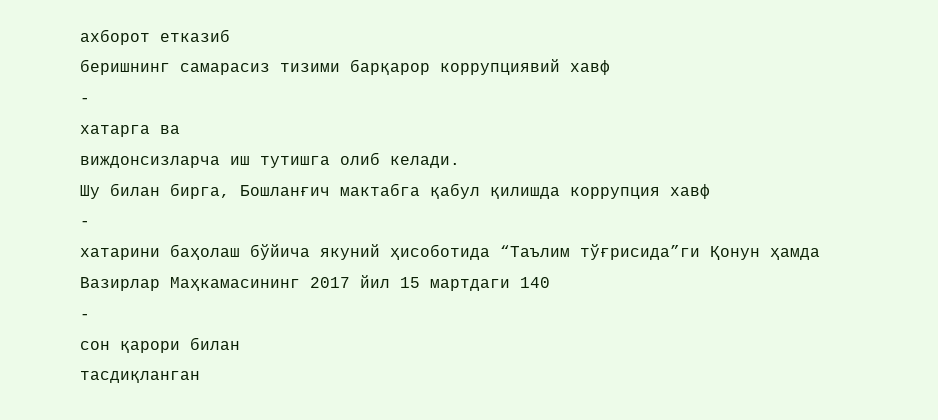ахборот етказиб
беришнинг самарасиз тизими барқарор коррупциявий хавф
-
хатарга ва
виждонсизларча иш тутишга олиб келади.
Шу билан бирга, Бошланғич мактабга қабул қилишда коррупция хавф
-
хатарини баҳолаш бўйича якуний ҳисоботида “Таълим тўғрисида”ги Қонун ҳамда
Вазирлар Маҳкамасининг 2017 йил 15 мартдаги 140
-
сон қарори билан
тасдиқланган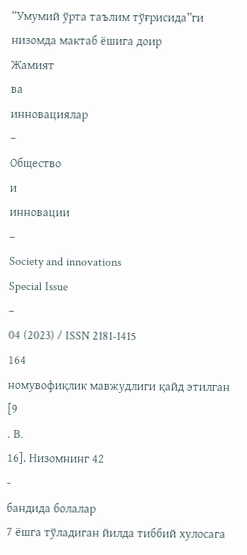“Умумий ўрта таълим тўғрисида”ги низомда мактаб ёшига доир
Жамият
ва
инновациялар
–
Общество
и
инновации
–
Society and innovations
Special Issue
–
04 (2023) / ISSN 2181-1415
164
номувофиқлик мавжудлиги қайд этилган [9
. B.
16]. Низомнинг 42
-
бандида болалар
7 ёшга тўладиган йилда тиббий хулосага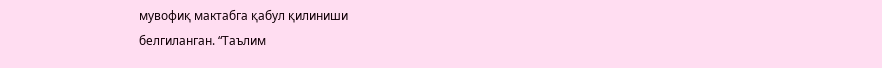мувофиқ мактабга қабул қилиниши
белгиланган. “Таълим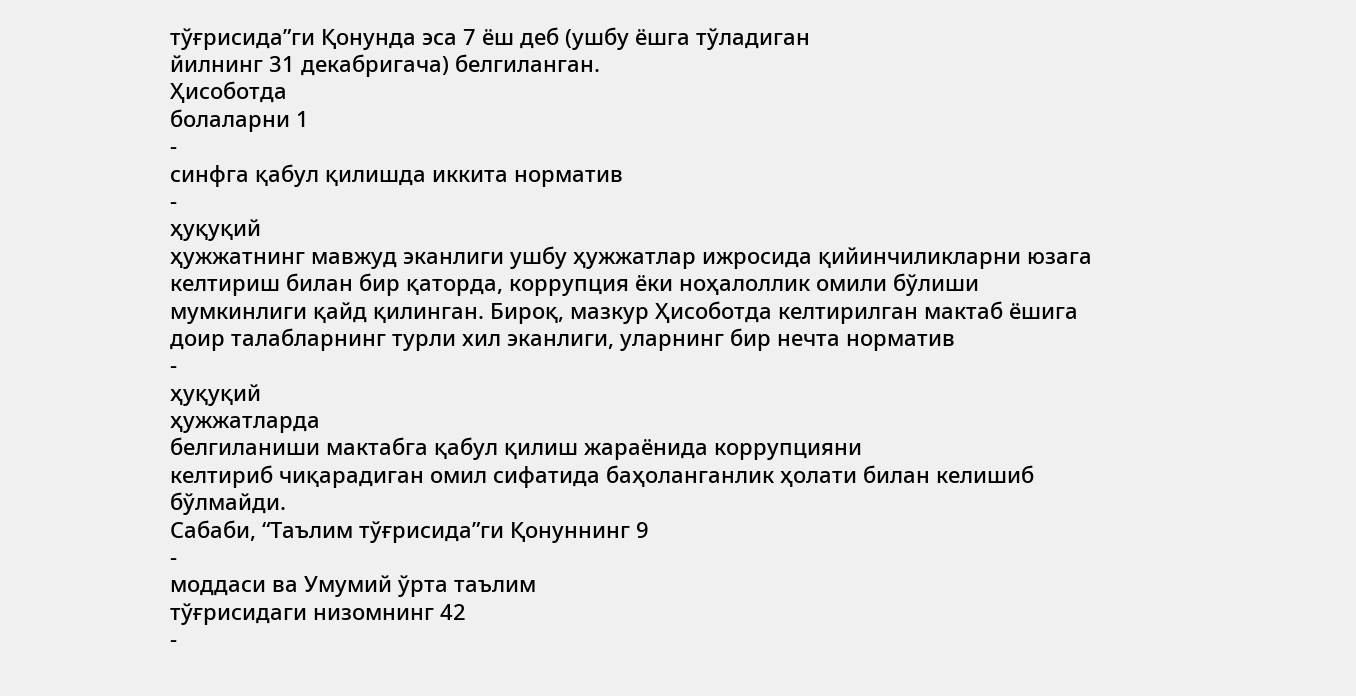тўғрисида”ги Қонунда эса 7 ёш деб (ушбу ёшга тўладиган
йилнинг 31 декабригача) белгиланган.
Ҳисоботда
болаларни 1
-
синфга қабул қилишда иккита норматив
-
ҳуқуқий
ҳужжатнинг мавжуд эканлиги ушбу ҳужжатлар ижросида қийинчиликларни юзага
келтириш билан бир қаторда, коррупция ёки ноҳалоллик омили бўлиши
мумкинлиги қайд қилинган. Бироқ, мазкур Ҳисоботда келтирилган мактаб ёшига
доир талабларнинг турли хил эканлиги, уларнинг бир нечта норматив
-
ҳуқуқий
ҳужжатларда
белгиланиши мактабга қабул қилиш жараёнида коррупцияни
келтириб чиқарадиган омил сифатида баҳоланганлик ҳолати билан келишиб
бўлмайди.
Сабаби, “Таълим тўғрисида”ги Қонуннинг 9
-
моддаси ва Умумий ўрта таълим
тўғрисидаги низомнинг 42
-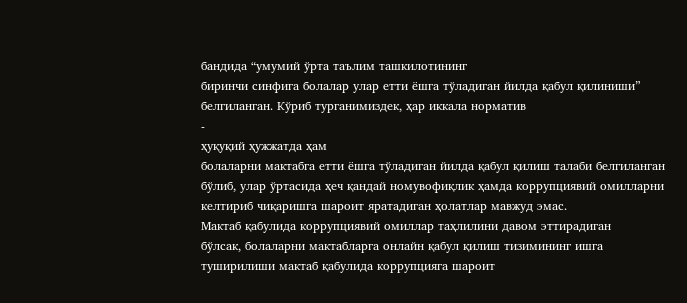бандида “умумий ўрта таълим ташкилотининг
биринчи синфига болалар улар етти ёшга тўладиган йилда қабул қилиниши”
белгиланган. Кўриб турганимиздек, ҳар иккала норматив
-
ҳуқуқий ҳужжатда ҳам
болаларни мактабга етти ёшга тўладиган йилда қабул қилиш талаби белгиланган
бўлиб, улар ўртасида ҳеч қандай номувофиқлик ҳамда коррупциявий омилларни
келтириб чиқаришга шароит яратадиган ҳолатлар мавжуд эмас.
Мактаб қабулида коррупциявий омиллар таҳлилини давом эттирадиган
бўлсак, болаларни мактабларга онлайн қабул қилиш тизимининг ишга
туширилиши мактаб қабулида коррупцияга шароит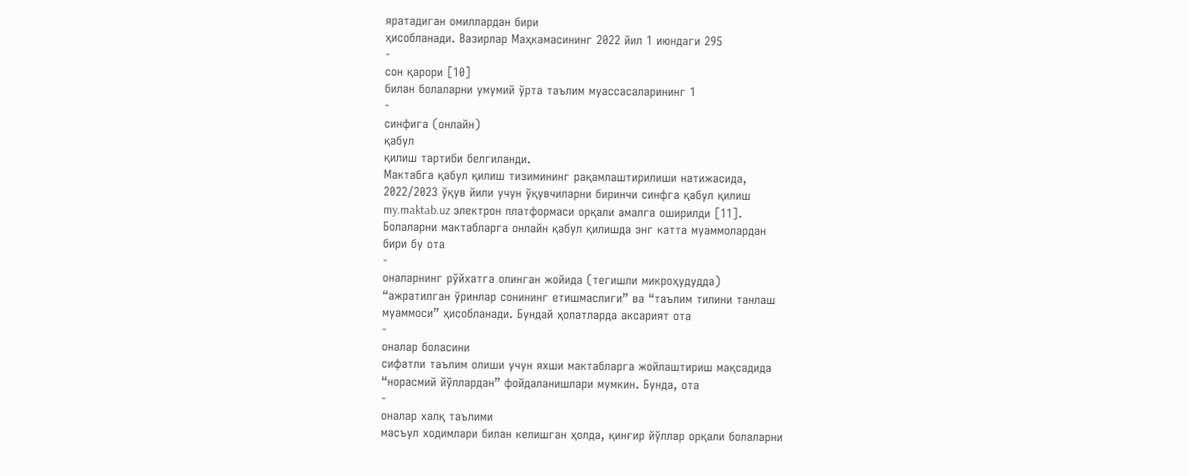яратадиган омиллардан бири
ҳисобланади. Вазирлар Маҳкамасининг 2022 йил 1 июндаги 295
-
сон қарори [10]
билан болаларни умумий ўрта таълим муассасаларининг 1
-
синфига (онлайн)
қабул
қилиш тартиби белгиланди.
Мактабга қабул қилиш тизимининг рақамлаштирилиши натижасида,
2022/2023 ўқув йили учун ўқувчиларни биринчи синфга қабул қилиш
my.maktab.uz электрон платформаси орқали амалга оширилди [11].
Болаларни мактабларга онлайн қабул қилишда энг катта муаммолардан
бири бу ота
-
оналарнинг рўйхатга олинган жойида (тегишли микроҳудудда)
“ажратилган ўринлар сонининг етишмаслиги” ва “таълим тилини танлаш
муаммоси” ҳисобланади. Бундай ҳолатларда аксарият ота
-
оналар боласини
сифатли таълим олиши учун яхши мактабларга жойлаштириш мақсадида
“норасмий йўллардан” фойдаланишлари мумкин. Бунда, ота
-
оналар халқ таълими
масъул ходимлари билан келишган ҳолда, қинғир йўллар орқали болаларни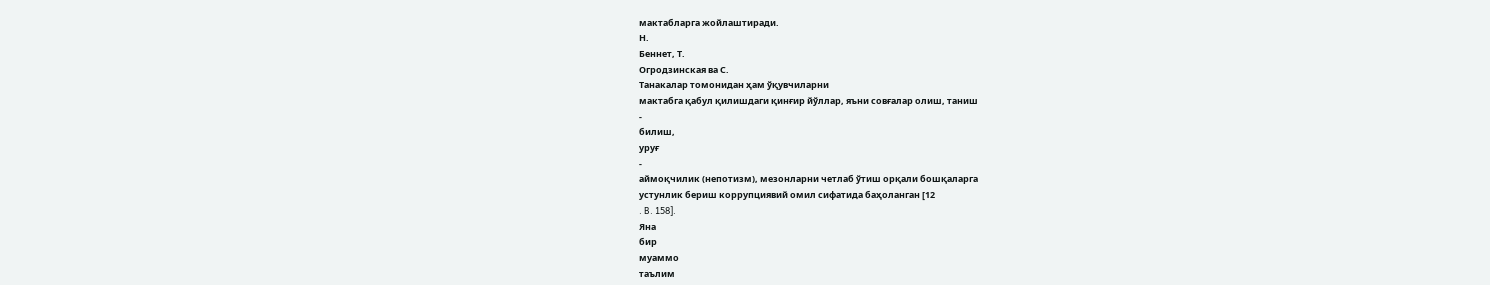мактабларга жойлаштиради.
Н.
Беннет, Т.
Огродзинская ва С.
Танакалар томонидан ҳам ўқувчиларни
мактабга қабул қилишдаги қинғир йўллар, яъни совғалар олиш, таниш
-
билиш,
уруғ
-
аймоқчилик (непотизм), мезонларни четлаб ўтиш орқали бошқаларга
устунлик бериш коррупциявий омил сифатида баҳоланган [12
. B. 158].
Яна
бир
муаммо
таълим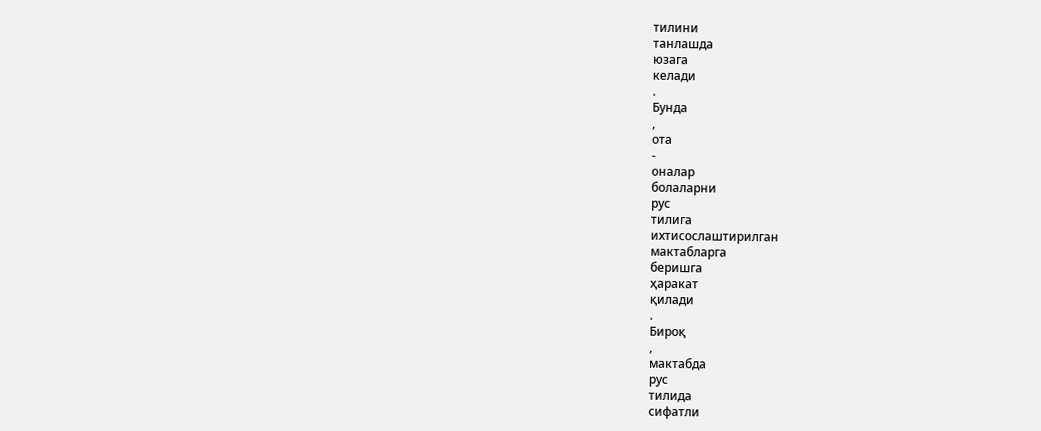тилини
танлашда
юзага
келади
.
Бунда
,
ота
-
оналар
болаларни
рус
тилига
ихтисослаштирилган
мактабларга
беришга
ҳаракат
қилади
.
Бироқ
,
мактабда
рус
тилида
сифатли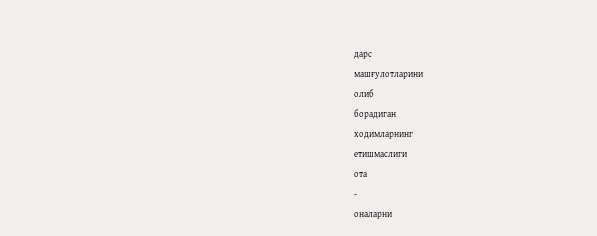дарс
машғулотларини
олиб
борадиган
ходимларнинг
етишмаслиги
ота
-
оналарни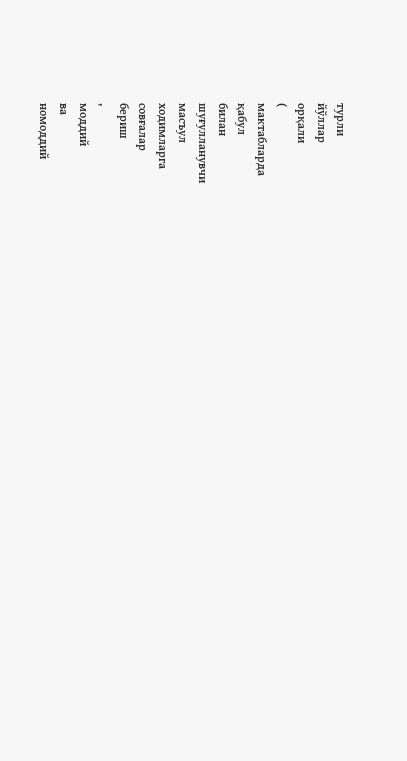турли
йўллар
орқали
(
мактабларда
қабул
билан
шуғулланувчи
масъул
ходимларга
совғалар
бериш
,
моддий
ва
номоддий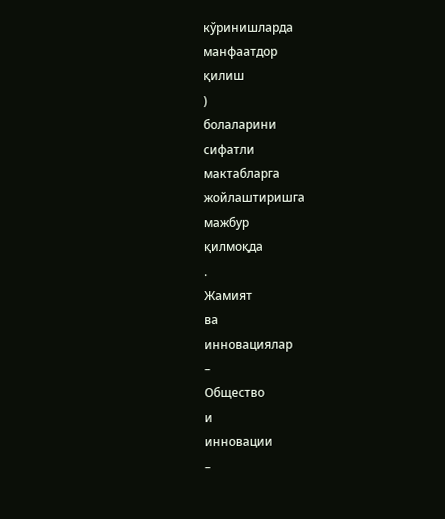кўринишларда
манфаатдор
қилиш
)
болаларини
сифатли
мактабларга
жойлаштиришга
мажбур
қилмоқда
.
Жамият
ва
инновациялар
–
Общество
и
инновации
–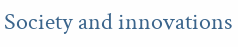Society and innovations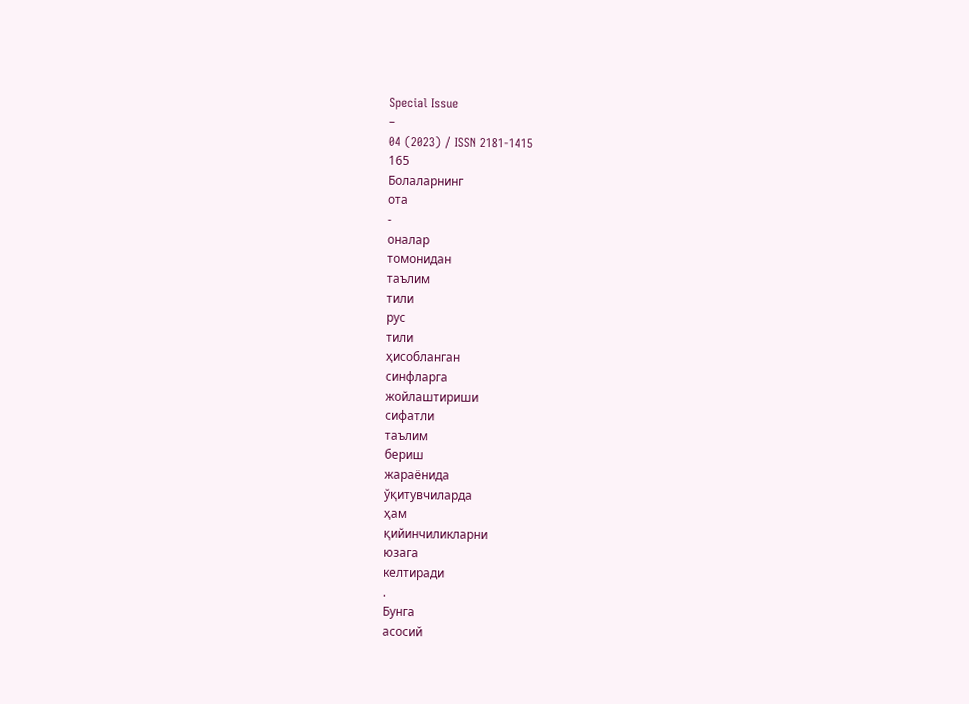Special Issue
–
04 (2023) / ISSN 2181-1415
165
Болаларнинг
ота
-
оналар
томонидан
таълим
тили
рус
тили
ҳисобланган
синфларга
жойлаштириши
сифатли
таълим
бериш
жараёнида
ўқитувчиларда
ҳам
қийинчиликларни
юзага
келтиради
.
Бунга
асосий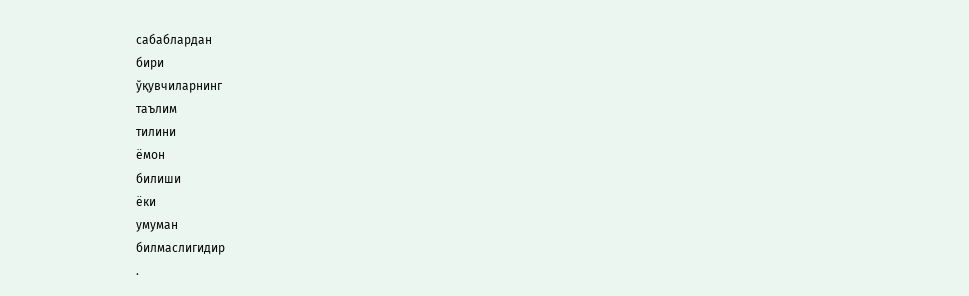сабаблардан
бири
ўқувчиларнинг
таълим
тилини
ёмон
билиши
ёки
умуман
билмаслигидир
.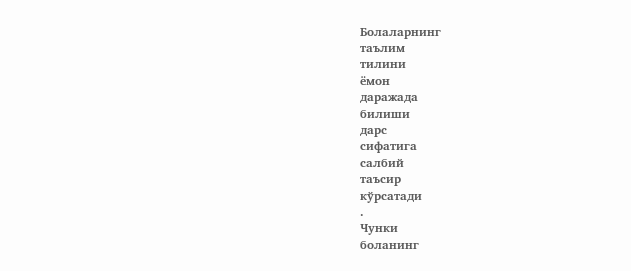Болаларнинг
таълим
тилини
ёмон
даражада
билиши
дарс
сифатига
салбий
таъсир
кўрсатади
.
Чунки
боланинг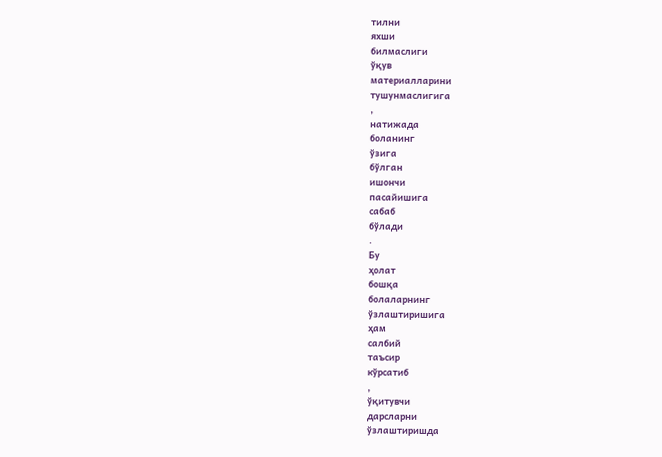тилни
яхши
билмаслиги
ўқув
материалларини
тушунмаслигига
,
натижада
боланинг
ўзига
бўлган
ишончи
пасайишига
сабаб
бўлади
.
Бу
ҳолат
бошқа
болаларнинг
ўзлаштиришига
ҳам
салбий
таъсир
кўрсатиб
,
ўқитувчи
дарсларни
ўзлаштиришда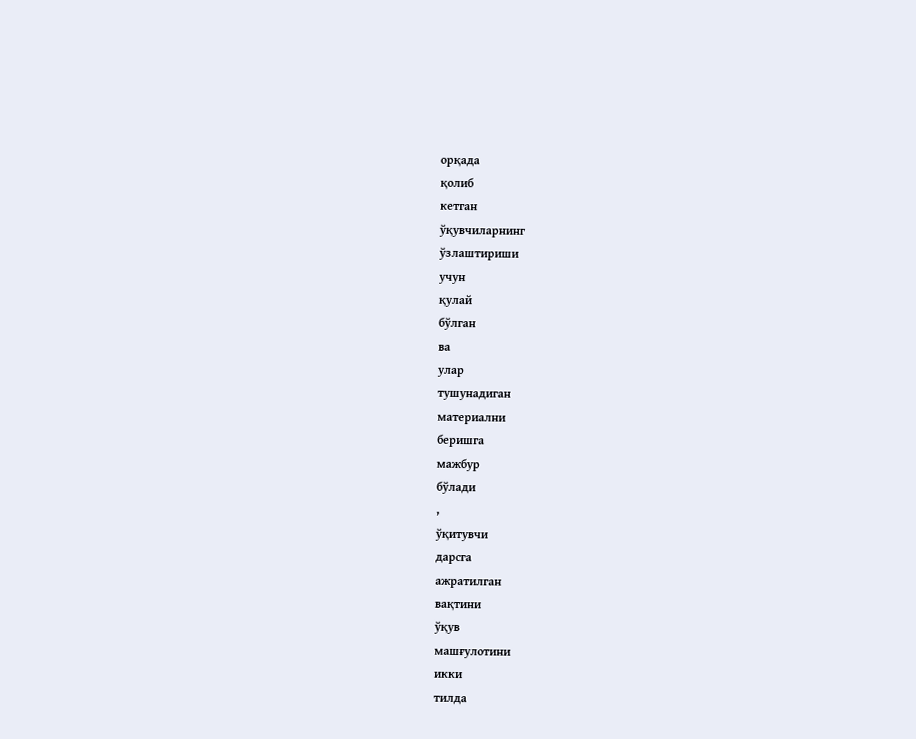орқада
қолиб
кетган
ўқувчиларнинг
ўзлаштириши
учун
қулай
бўлган
ва
улар
тушунадиган
материални
беришга
мажбур
бўлади
,
ўқитувчи
дарсга
ажратилган
вақтини
ўқув
машғулотини
икки
тилда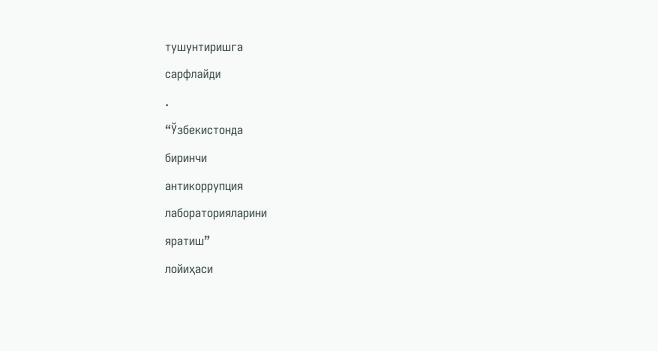тушунтиришга
сарфлайди
.
“Ўзбекистонда
биринчи
антикоррупция
лабораторияларини
яратиш”
лойиҳаси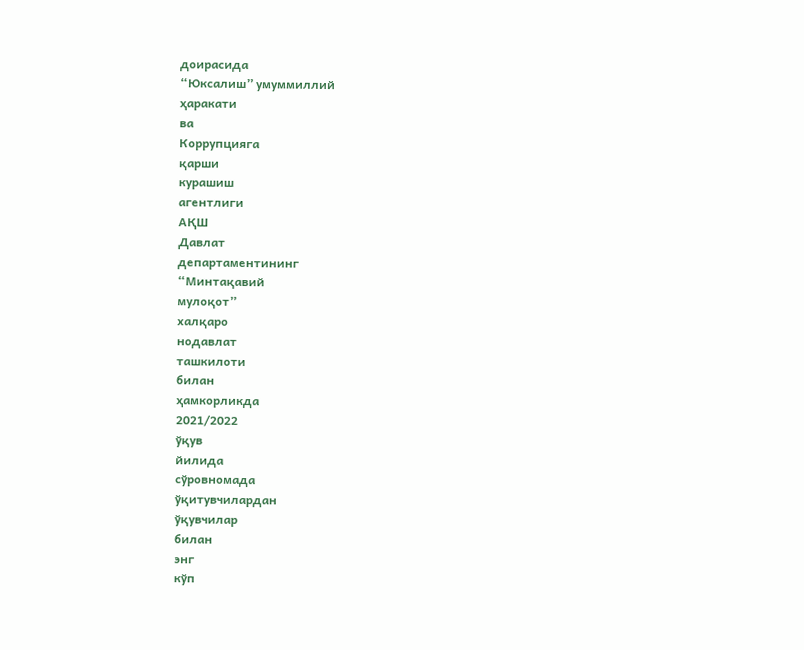доирасида
“Юксалиш” умуммиллий
ҳаракати
ва
Коррупцияга
қарши
курашиш
агентлиги
АҚШ
Давлат
департаментининг
“Минтақавий
мулоқот”
халқаро
нодавлат
ташкилоти
билан
ҳамкорликда
2021/2022
ўқув
йилида
сўровномада
ўқитувчилардан
ўқувчилар
билан
энг
кўп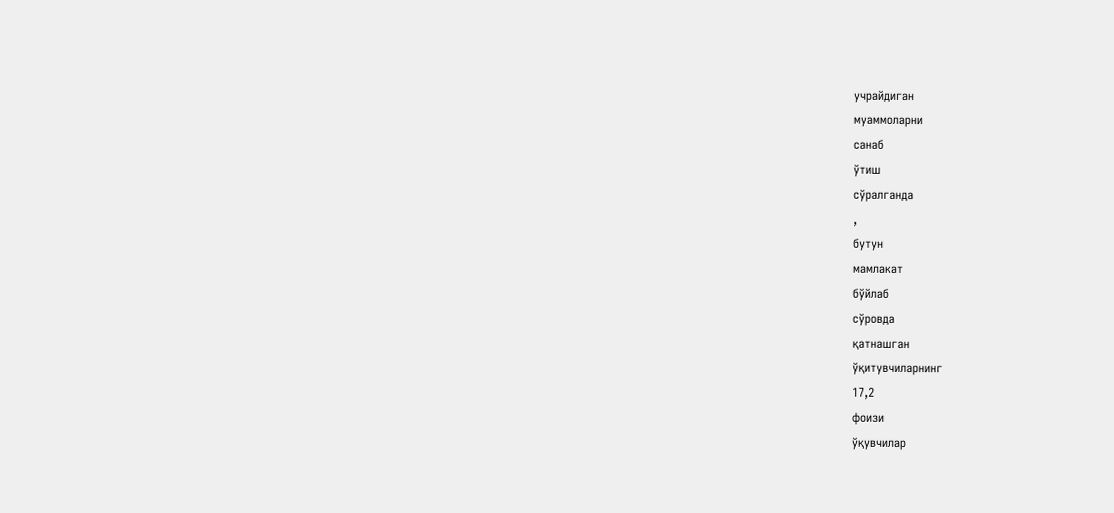учрайдиган
муаммоларни
санаб
ўтиш
сўралганда
,
бутун
мамлакат
бўйлаб
сўровда
қатнашган
ўқитувчиларнинг
17,2
фоизи
ўқувчилар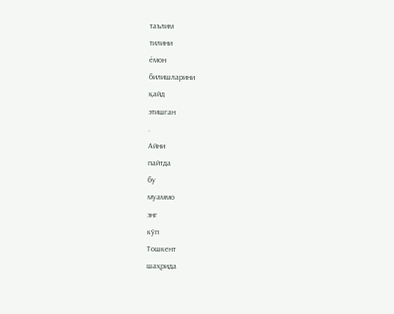таълим
тилини
ёмон
билишларини
қайд
этишган
.
Айни
пайтда
бу
муаммо
энг
кўп
Тошкент
шаҳрида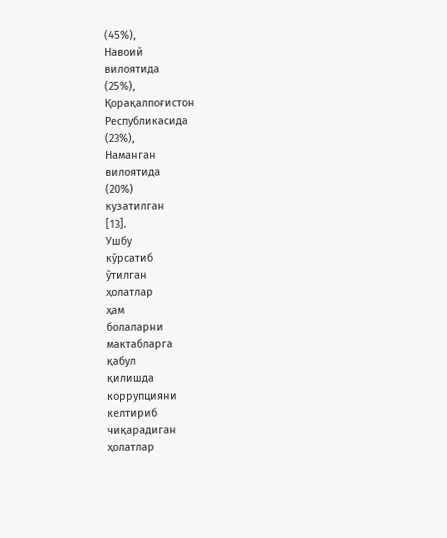(45%),
Навоий
вилоятида
(25%),
Қорақалпоғистон
Республикасида
(23%),
Наманган
вилоятида
(20%)
кузатилган
[13].
Ушбу
кўрсатиб
ўтилган
ҳолатлар
ҳам
болаларни
мактабларга
қабул
қилишда
коррупцияни
келтириб
чиқарадиган
ҳолатлар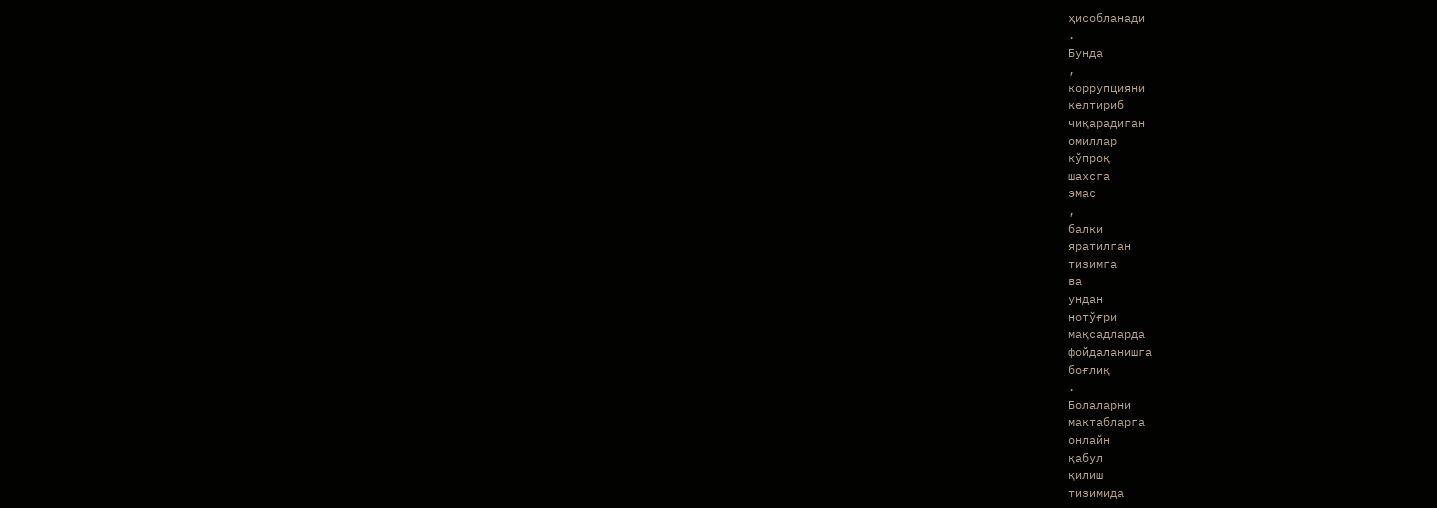ҳисобланади
.
Бунда
,
коррупцияни
келтириб
чиқарадиган
омиллар
кўпроқ
шахсга
эмас
,
балки
яратилган
тизимга
ва
ундан
нотўғри
мақсадларда
фойдаланишга
боғлиқ
.
Болаларни
мактабларга
онлайн
қабул
қилиш
тизимида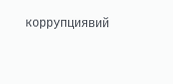коррупциявий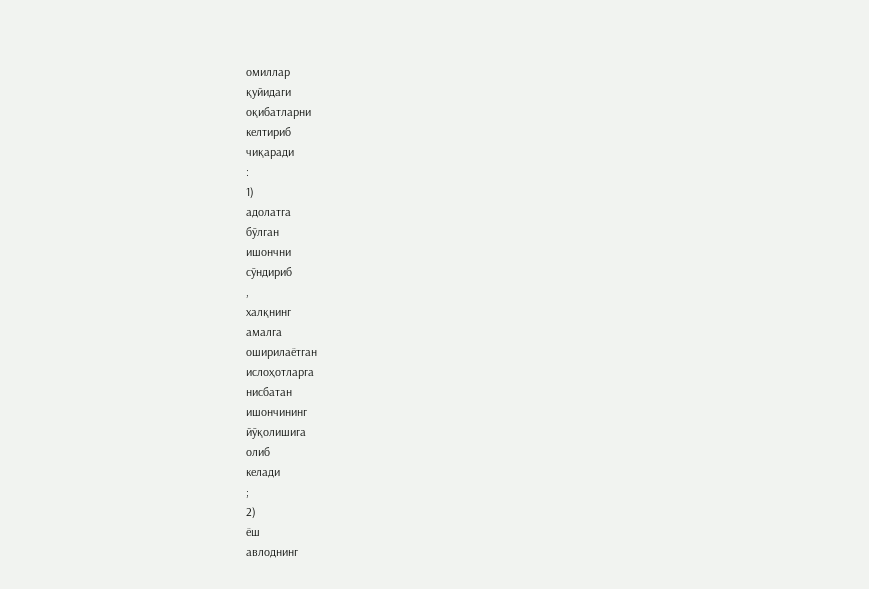омиллар
қуйидаги
оқибатларни
келтириб
чиқаради
:
1)
адолатга
бўлган
ишончни
сўндириб
,
халқнинг
амалга
оширилаётган
ислоҳотларга
нисбатан
ишончининг
йўқолишига
олиб
келади
;
2)
ёш
авлоднинг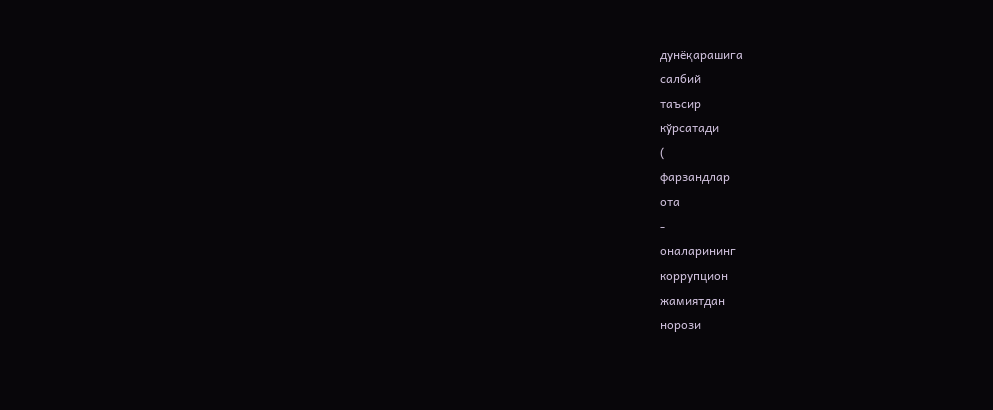дунёқарашига
салбий
таъсир
кўрсатади
(
фарзандлар
ота
-
оналарининг
коррупцион
жамиятдан
норози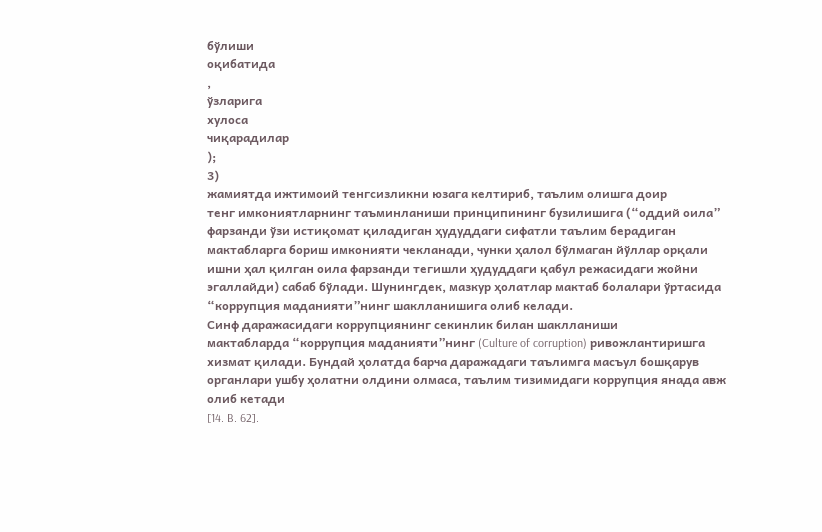бўлиши
оқибатида
,
ўзларига
хулоса
чиқарадилар
);
3)
жамиятда ижтимоий тенгсизликни юзага келтириб, таълим олишга доир
тенг имкониятларнинг таъминланиши принципининг бузилишига (“оддий оила”
фарзанди ўзи истиқомат қиладиган ҳудуддаги сифатли таълим берадиган
мактабларга бориш имконияти чекланади, чунки ҳалол бўлмаган йўллар орқали
ишни ҳал қилган оила фарзанди тегишли ҳудуддаги қабул режасидаги жойни
эгаллайди) сабаб бўлади. Шунингдек, мазкур ҳолатлар мактаб болалари ўртасида
“коррупция маданияти”нинг шаклланишига олиб келади.
Синф даражасидаги коррупциянинг секинлик билан шаклланиши
мактабларда “коррупция маданияти”нинг (Culture of corruption) ривожлантиришга
хизмат қилади. Бундай ҳолатда барча даражадаги таълимга масъул бошқарув
органлари ушбу ҳолатни олдини олмаса, таълим тизимидаги коррупция янада авж
олиб кетади
[14. B. 62].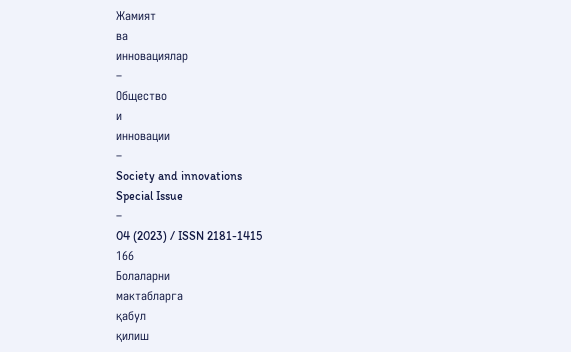Жамият
ва
инновациялар
–
Общество
и
инновации
–
Society and innovations
Special Issue
–
04 (2023) / ISSN 2181-1415
166
Болаларни
мактабларга
қабул
қилиш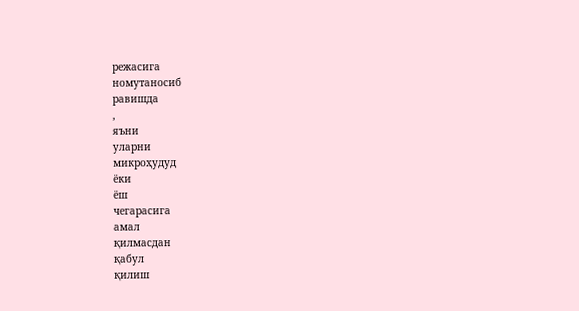режасига
номутаносиб
равишда
,
яъни
уларни
микроҳудуд
ёки
ёш
чегарасига
амал
қилмасдан
қабул
қилиш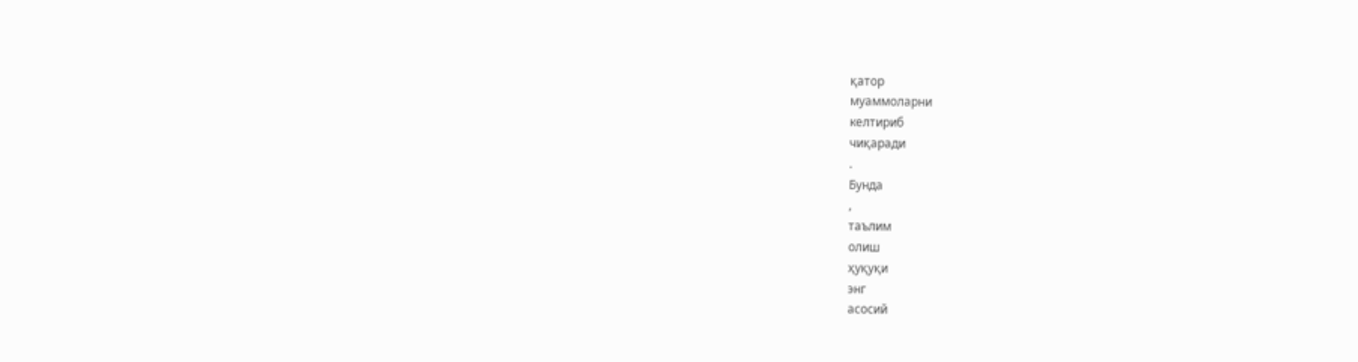қатор
муаммоларни
келтириб
чиқаради
.
Бунда
,
таълим
олиш
ҳуқуқи
энг
асосий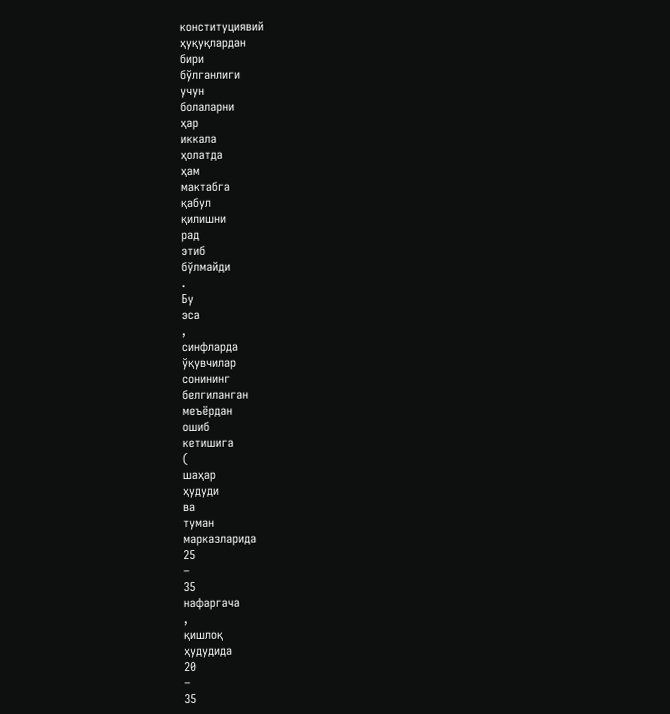конституциявий
ҳуқуқлардан
бири
бўлганлиги
учун
болаларни
ҳар
иккала
ҳолатда
ҳам
мактабга
қабул
қилишни
рад
этиб
бўлмайди
.
Бу
эса
,
синфларда
ўқувчилар
сонининг
белгиланган
меъёрдан
ошиб
кетишига
(
шаҳар
ҳудуди
ва
туман
марказларида
25
–
35
нафаргача
,
қишлоқ
ҳудудида
20
–
35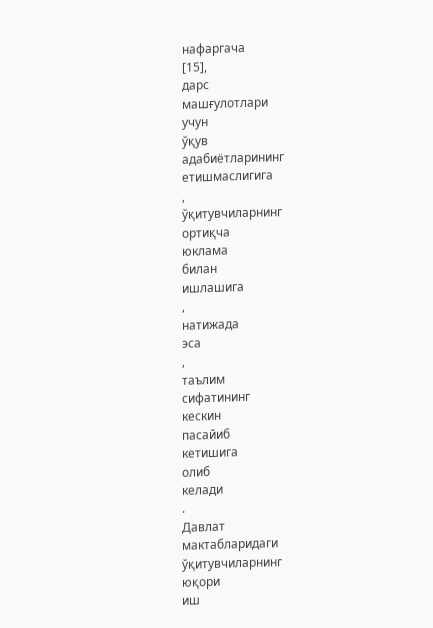нафаргача
[15],
дарс
машғулотлари
учун
ўқув
адабиётларининг
етишмаслигига
,
ўқитувчиларнинг
ортиқча
юклама
билан
ишлашига
,
натижада
эса
,
таълим
сифатининг
кескин
пасайиб
кетишига
олиб
келади
.
Давлат
мактабларидаги
ўқитувчиларнинг
юқори
иш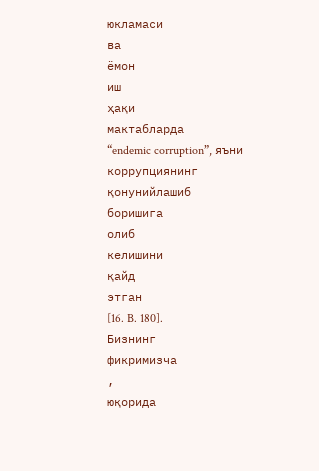юкламаси
ва
ёмон
иш
ҳақи
мактабларда
“endemic corruption”, яъни
коррупциянинг
қонунийлашиб
боришига
олиб
келишини
қайд
этган
[16. B. 180].
Бизнинг
фикримизча
,
юқорида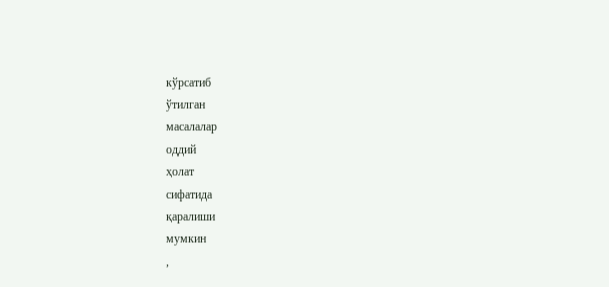кўрсатиб
ўтилган
масалалар
оддий
ҳолат
сифатида
қаралиши
мумкин
,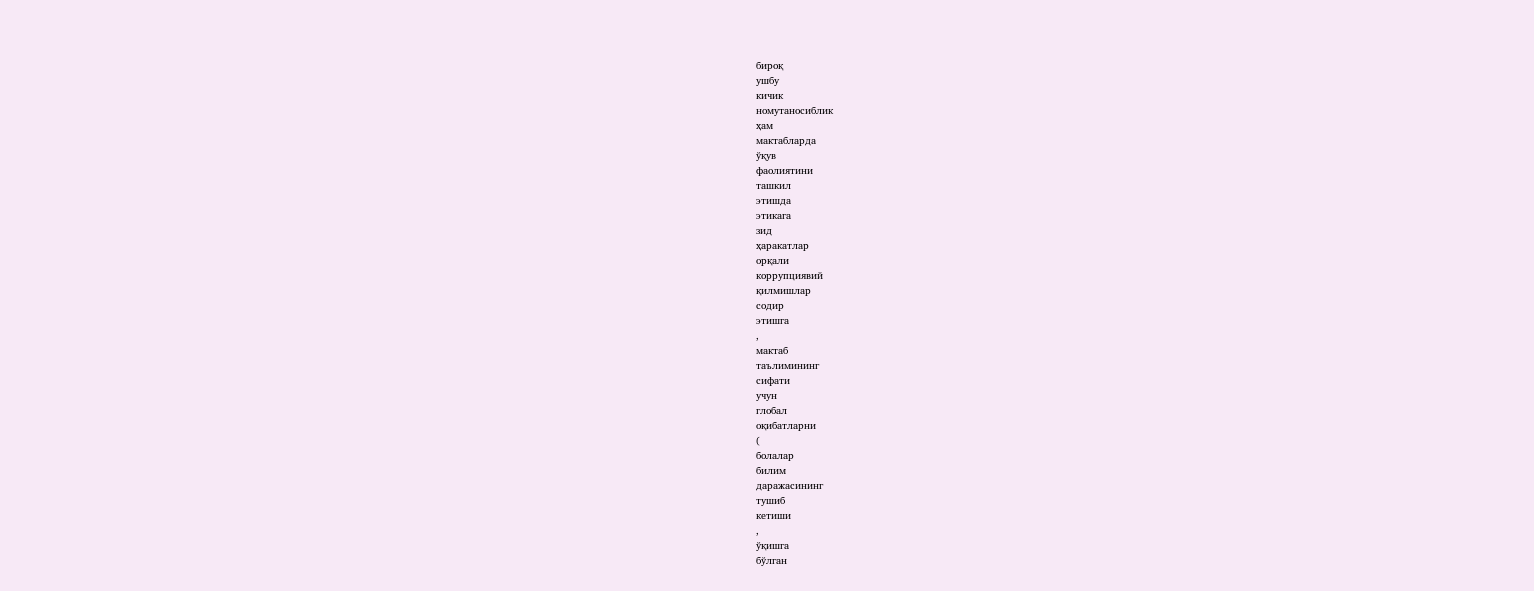бироқ
ушбу
кичик
номутаносиблик
ҳам
мактабларда
ўқув
фаолиятини
ташкил
этишда
этикага
зид
ҳаракатлар
орқали
коррупциявий
қилмишлар
содир
этишга
,
мактаб
таълимининг
сифати
учун
глобал
оқибатларни
(
болалар
билим
даражасининг
тушиб
кетиши
,
ўқишга
бўлган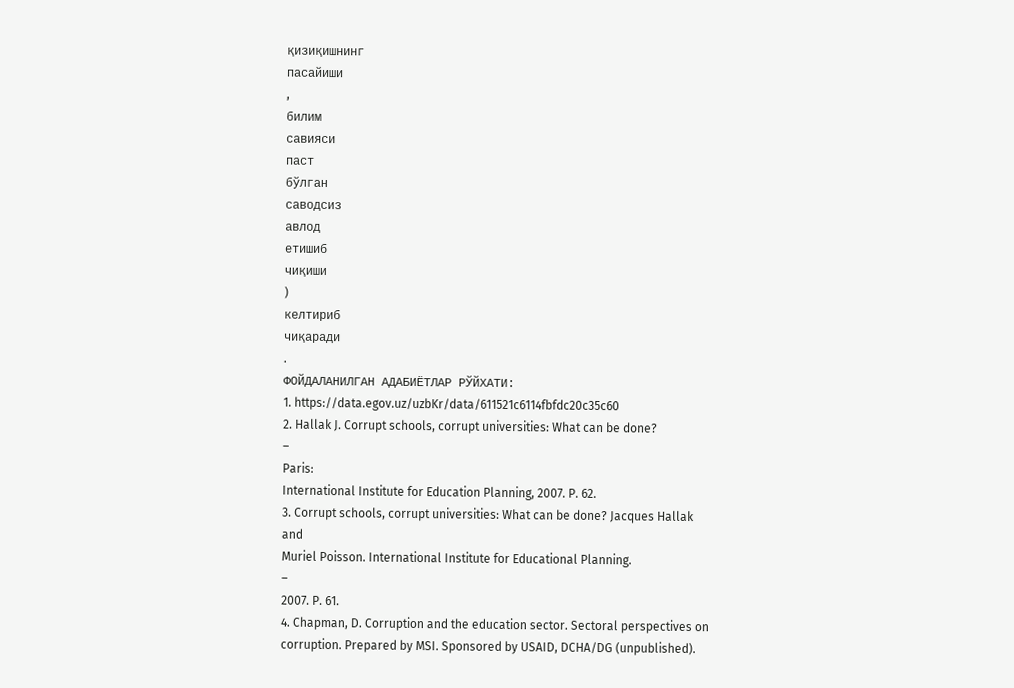қизиқишнинг
пасайиши
,
билим
савияси
паст
бўлган
саводсиз
авлод
етишиб
чиқиши
)
келтириб
чиқаради
.
ФОЙДАЛАНИЛГАН АДАБИЁТЛАР РЎЙХАТИ:
1. https://data.egov.uz/uzbKr/data/611521c6114fbfdc20c35c60
2. Hallak J. Corrupt schools, corrupt universities: What can be done?
–
Paris:
International Institute for Education Planning, 2007. P. 62.
3. Corrupt schools, corrupt universities: What can be done? Jacques Hallak and
Muriel Poisson. International Institute for Educational Planning.
–
2007. P. 61.
4. Chapman, D. Corruption and the education sector. Sectoral perspectives on
corruption. Prepared by MSI. Sponsored by USAID, DCHA/DG (unpublished).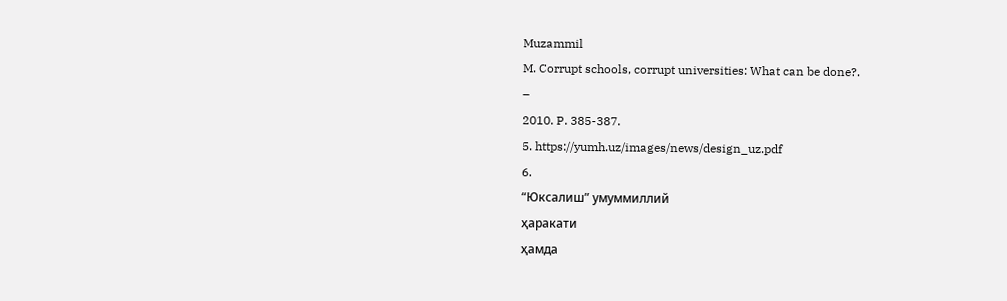Muzammil
M. Corrupt schools, corrupt universities: What can be done?.
–
2010. P. 385-387.
5. https://yumh.uz/images/news/design_uz.pdf
6.
“Юксалиш” умуммиллий
ҳаракати
ҳамда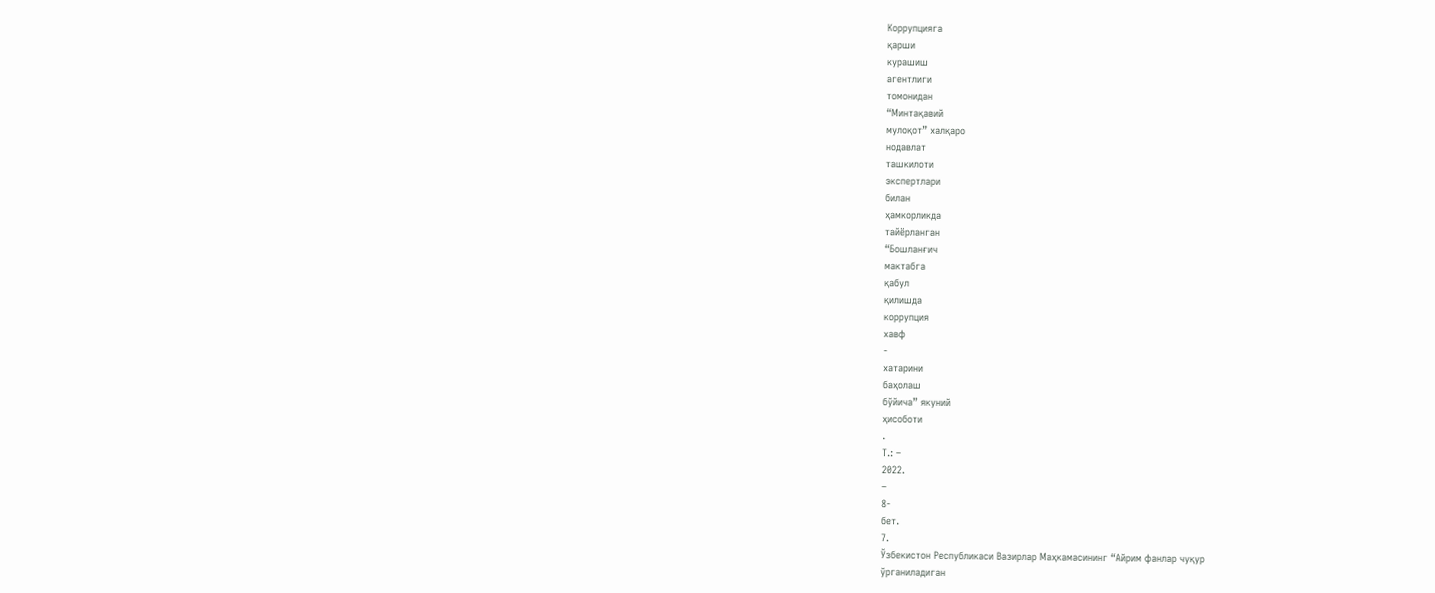Коррупцияга
қарши
курашиш
агентлиги
томонидан
“Минтақавий
мулоқот” халқаро
нодавлат
ташкилоти
экспертлари
билан
ҳамкорликда
тайёрланган
“Бошланғич
мактабга
қабул
қилишда
коррупция
хавф
-
хатарини
баҳолаш
бўйича” якуний
ҳисоботи
.
Т.: –
2022.
–
8-
бет.
7.
Ўзбекистон Республикаси Вазирлар Маҳкамасининг “Айрим фанлар чуқур
ўрганиладиган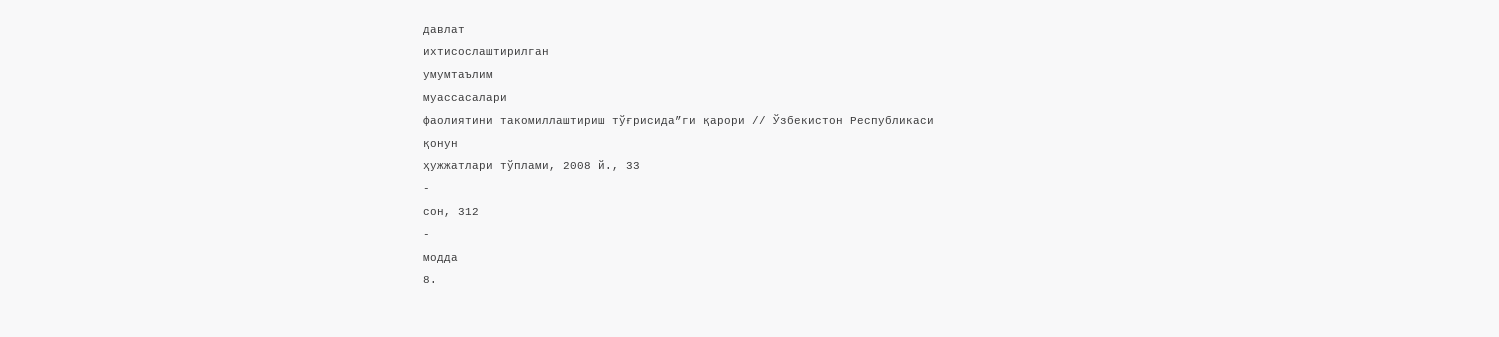давлат
ихтисослаштирилган
умумтаълим
муассасалари
фаолиятини такомиллаштириш тўғрисида”ги қарори // Ўзбекистон Республикаси
қонун
ҳужжатлари тўплами, 2008 й., 33
-
сон, 312
-
модда
8.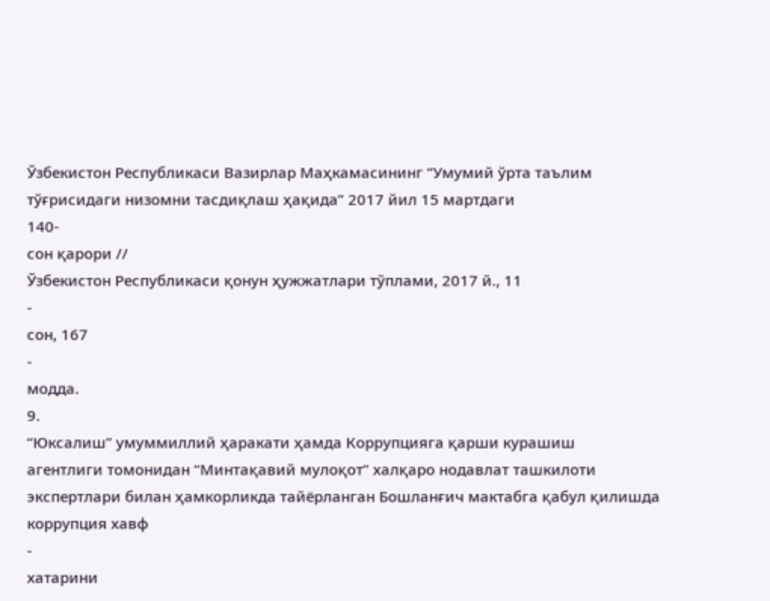Ўзбекистон Республикаси Вазирлар Маҳкамасининг “Умумий ўрта таълим
тўғрисидаги низомни тасдиқлаш ҳақида” 2017 йил 15 мартдаги
140-
сон қарори //
Ўзбекистон Республикаси қонун ҳужжатлари тўплами, 2017 й., 11
-
сон, 167
-
модда.
9.
“Юксалиш” умуммиллий ҳаракати ҳамда Коррупцияга қарши курашиш
агентлиги томонидан “Минтақавий мулоқот” халқаро нодавлат ташкилоти
экспертлари билан ҳамкорликда тайёрланган Бошланғич мактабга қабул қилишда
коррупция хавф
-
хатарини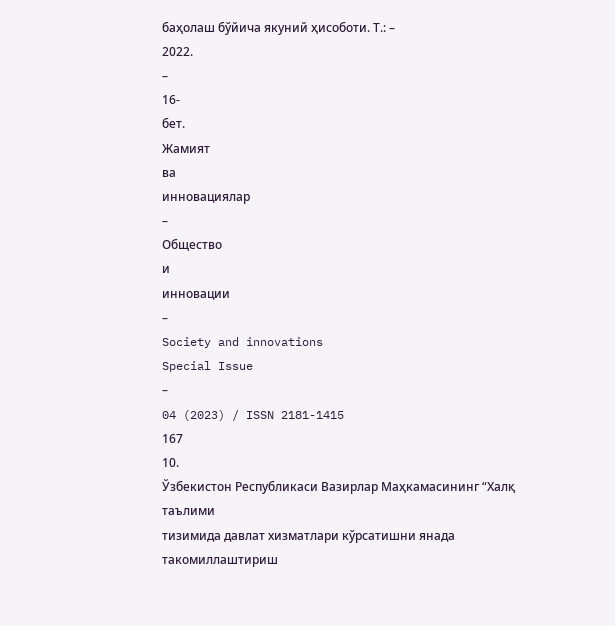баҳолаш бўйича якуний ҳисоботи. Т.: –
2022.
–
16-
бет.
Жамият
ва
инновациялар
–
Общество
и
инновации
–
Society and innovations
Special Issue
–
04 (2023) / ISSN 2181-1415
167
10.
Ўзбекистон Республикаси Вазирлар Маҳкамасининг “Халқ таълими
тизимида давлат хизматлари кўрсатишни янада такомиллаштириш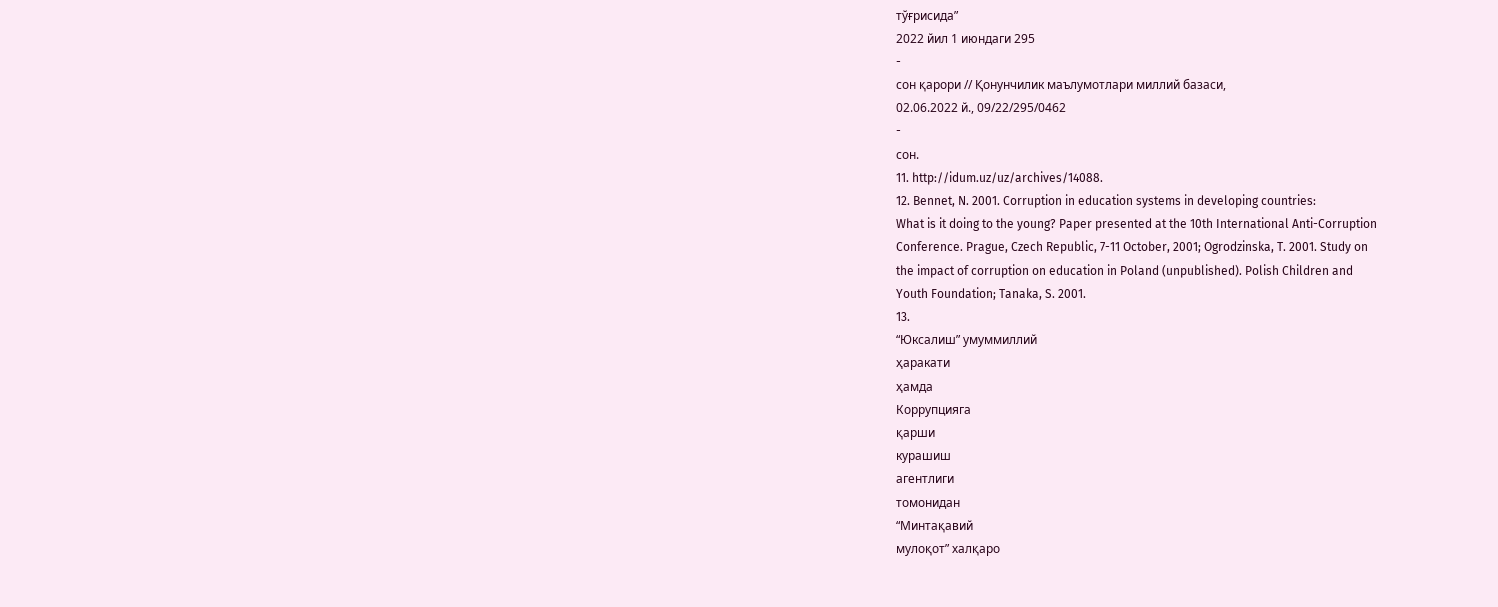тўғрисида”
2022 йил 1 июндаги 295
-
сон қарори // Қонунчилик маълумотлари миллий базаси,
02.06.2022 й., 09/22/295/0462
-
сон.
11. http://idum.uz/uz/archives/14088.
12. Bennet, N. 2001. Corruption in education systems in developing countries:
What is it doing to the young? Paper presented at the 10th International Anti-Corruption
Conference. Prague, Czech Republic, 7-11 October, 2001; Ogrodzinska, T. 2001. Study on
the impact of corruption on education in Poland (unpublished). Polish Children and
Youth Foundation; Tanaka, S. 2001.
13.
“Юксалиш” умуммиллий
ҳаракати
ҳамда
Коррупцияга
қарши
курашиш
агентлиги
томонидан
“Минтақавий
мулоқот” халқаро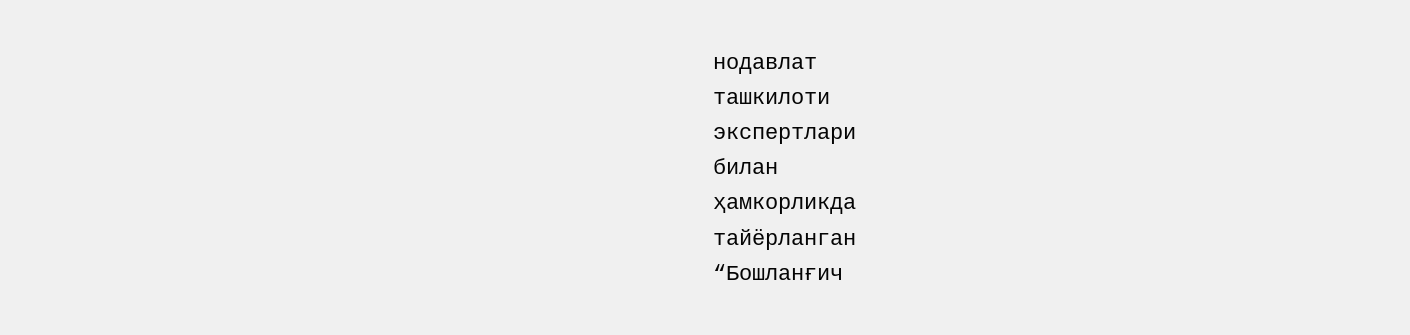нодавлат
ташкилоти
экспертлари
билан
ҳамкорликда
тайёрланган
“Бошланғич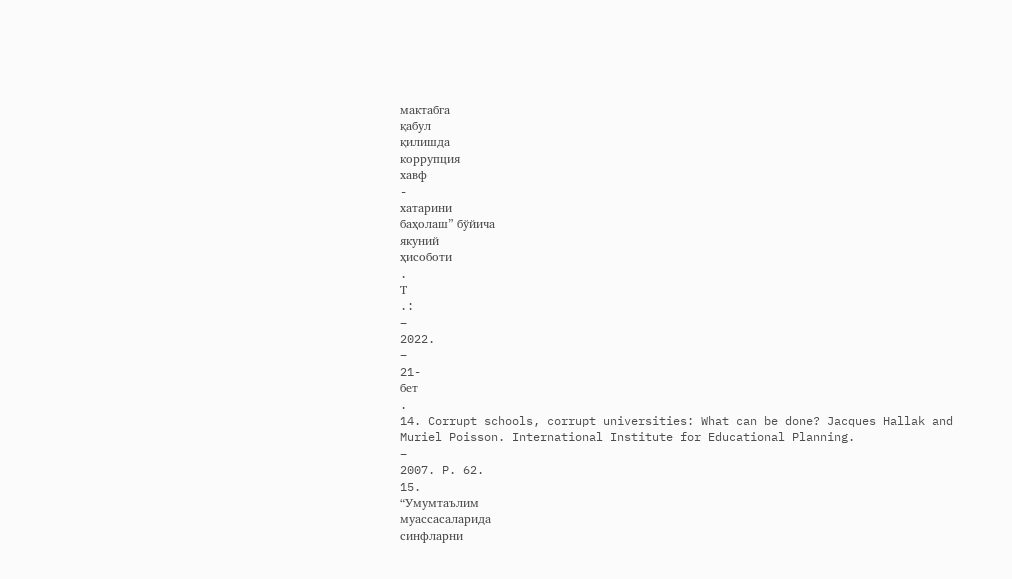мактабга
қабул
қилишда
коррупция
хавф
-
хатарини
баҳолаш” бўйича
якуний
ҳисоботи
.
Т
.:
–
2022.
–
21-
бет
.
14. Corrupt schools, corrupt universities: What can be done? Jacques Hallak and
Muriel Poisson. International Institute for Educational Planning.
–
2007. P. 62.
15.
“Умумтаълим
муассасаларида
синфларни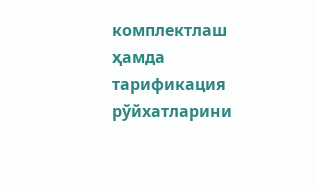комплектлаш
ҳамда
тарификация рўйхатларини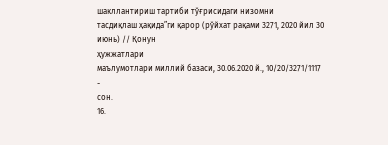шакллантириш тартиби тўғрисидаги низомни
тасдиқлаш ҳақида”ги қарор (рўйхат рақами 3271, 2020 йил 30 июнь) // Қонун
ҳужжатлари
маълумотлари миллий базаси, 30.06.2020 й., 10/20/3271/1117
-
сон.
16.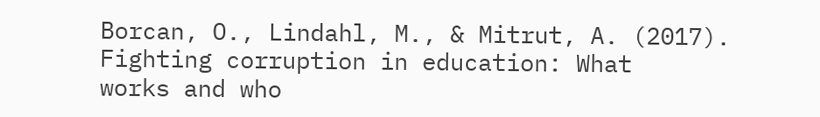Borcan, O., Lindahl, M., & Mitrut, A. (2017). Fighting corruption in education: What
works and who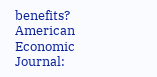benefits? American Economic Journal: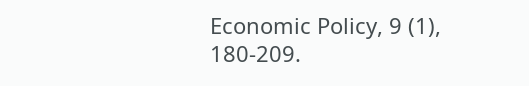Economic Policy, 9 (1), 180-209.